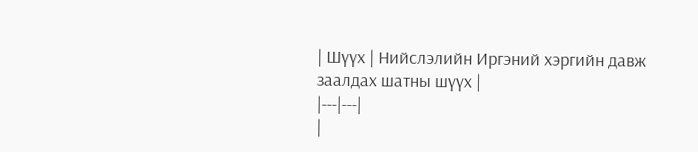| Шүүх | Нийслэлийн Иргэний хэргийн давж заалдах шатны шүүх |
|---|---|
|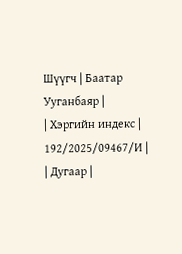Шүүгч | Баатар Ууганбаяр |
| Хэргийн индекс | 192/2025/09467/И |
| Дугаар |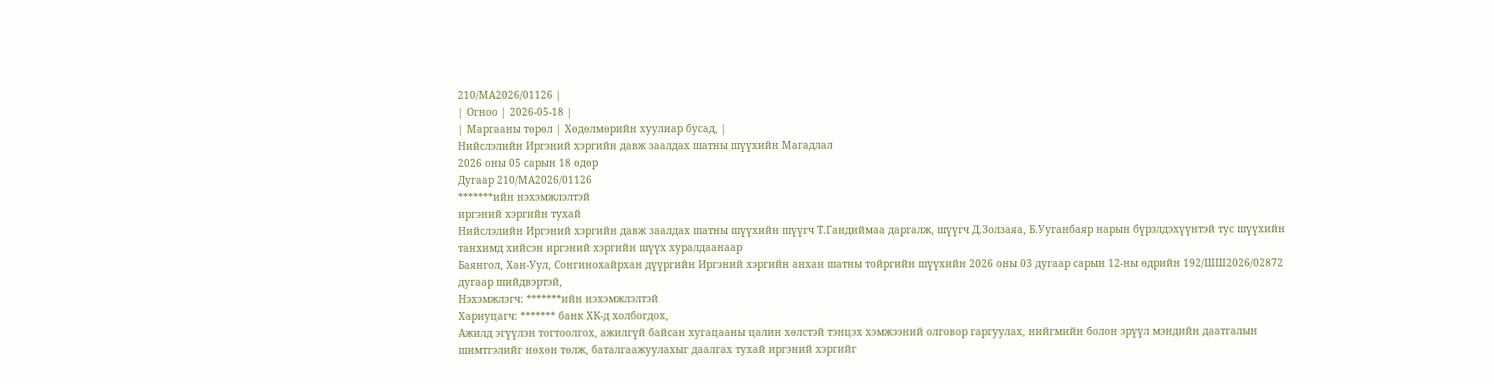210/МА2026/01126 |
| Огноо | 2026-05-18 |
| Маргааны төрөл | Хөдөлмөрийн хуулиар бусад, |
Нийслэлийн Иргэний хэргийн давж заалдах шатны шүүхийн Магадлал
2026 оны 05 сарын 18 өдөр
Дугаар 210/МА2026/01126
*******ийн нэхэмжлэлтэй
иргэний хэргийн тухай
Нийслэлийн Иргэний хэргийн давж заалдах шатны шүүхийн шүүгч Т.Гандиймаа даргалж, шүүгч Д.Золзаяа, Б.Ууганбаяр нарын бүрэлдэхүүнтэй тус шүүхийн танхимд хийсэн иргэний хэргийн шүүх хуралдаанаар
Баянгол, Хан-Уул, Сонгинохайрхан дүүргийн Иргэний хэргийн анхан шатны тойргийн шүүхийн 2026 оны 03 дугаар сарын 12-ны өдрийн 192/ШШ2026/02872 дугаар шийдвэртэй,
Нэхэмжлэгч: *******ийн нэхэмжлэлтэй
Хариуцагч: ******* банк ХК-д холбогдох,
Ажилд эгүүлэн тогтоолгох, ажилгүй байсан хугацааны цалин хөлстэй тэнцэх хэмжээний олговор гаргуулах, нийгмийн болон эрүүл мэндийн даатгалын шимтгэлийг нөхөн төлж, баталгаажуулахыг даалгах тухай иргэний хэргийг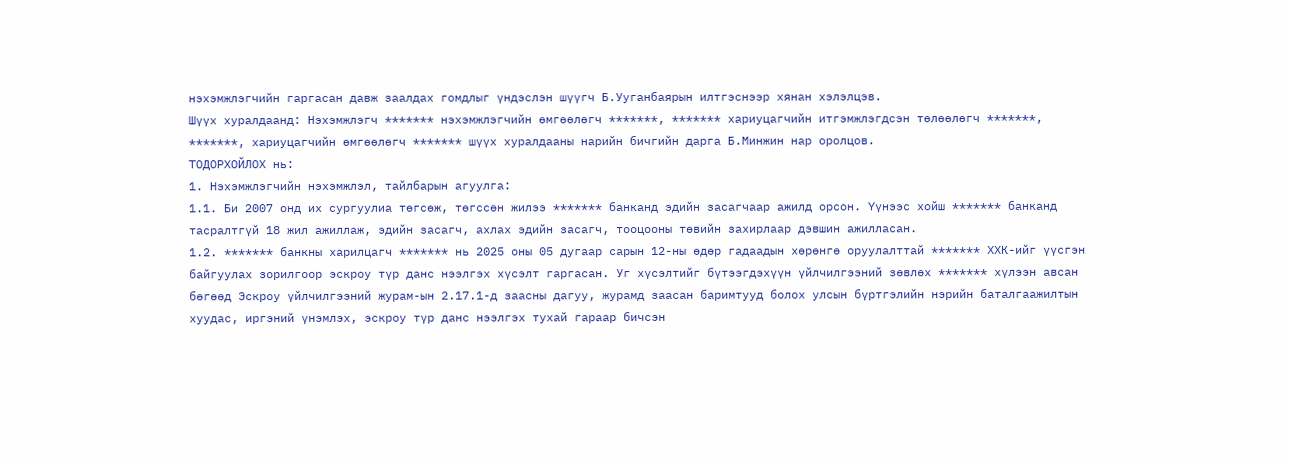нэхэмжлэгчийн гаргасан давж заалдах гомдлыг үндэслэн шүүгч Б.Ууганбаярын илтгэснээр хянан хэлэлцэв.
Шүүх хуралдаанд: Нэхэмжлэгч ******* нэхэмжлэгчийн өмгөөлөгч *******, ******* хариуцагчийн итгэмжлэгдсэн төлөөлөгч *******, *******, хариуцагчийн өмгөөлөгч ******* шүүх хуралдааны нарийн бичгийн дарга Б.Минжин нар оролцов.
ТОДОРХОЙЛОХ нь:
1. Нэхэмжлэгчийн нэхэмжлэл, тайлбарын агуулга:
1.1. Би 2007 онд их сургуулиа төгсөж, төгссөн жилээ ******* банканд эдийн засагчаар ажилд орсон. Үүнээс хойш ******* банканд тасралтгүй 18 жил ажиллаж, эдийн засагч, ахлах эдийн засагч, тооцооны төвийн захирлаар дэвшин ажилласан.
1.2. ******* банкны харилцагч ******* нь 2025 оны 05 дугаар сарын 12-ны өдөр гадаадын хөрөнгө оруулалттай ******* ХХК-ийг үүсгэн байгуулах зорилгоор эскроу түр данс нээлгэх хүсэлт гаргасан. Уг хүсэлтийг бүтээгдэхүүн үйлчилгээний зөвлөх ******* хүлээн авсан бөгөөд Эскроу үйлчилгээний журам-ын 2.17.1-д заасны дагуу, журамд заасан баримтууд болох улсын бүртгэлийн нэрийн баталгаажилтын хуудас, иргэний үнэмлэх, эскроу түр данс нээлгэх тухай гараар бичсэн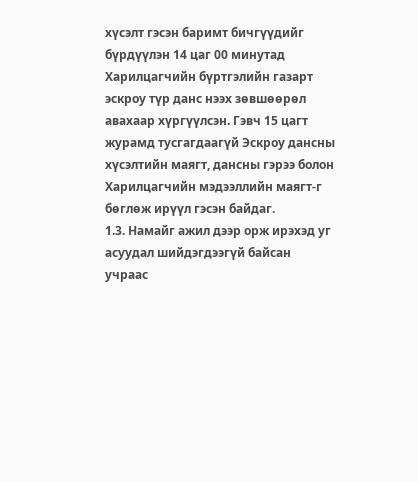хүсэлт гэсэн баримт бичгүүдийг бүрдүүлэн 14 цаг 00 минутад Харилцагчийн бүртгэлийн газарт эскроу түр данс нээх зөвшөөрөл авахаар хүргүүлсэн. Гэвч 15 цагт журамд тусгагдаагүй Эскроу дансны хүсэлтийн маягт, дансны гэрээ болон Харилцагчийн мэдээллийн маягт-г бөглөж ирүүл гэсэн байдаг.
1.3. Намайг ажил дээр орж ирэхэд уг асуудал шийдэгдээгүй байсан учраас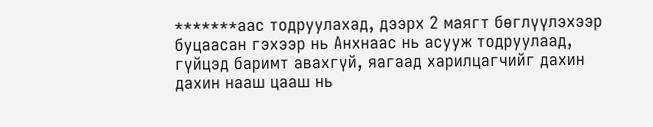*******аас тодруулахад, дээрх 2 маягт бөглүүлэхээр буцаасан гэхээр нь Анхнаас нь асууж тодруулаад, гүйцэд баримт авахгүй, яагаад харилцагчийг дахин дахин нааш цааш нь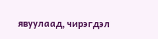явуулаад, чирэгдэл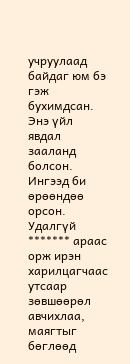учруулаад байдаг юм бэ гэж бухимдсан. Энэ үйл явдал зааланд болсон. Ингээд би өрөөндөө орсон. Удалгүй ******* араас орж ирэн харилцагчаас утсаар зөвшөөрөл авчихлаа, маягтыг бөглөөд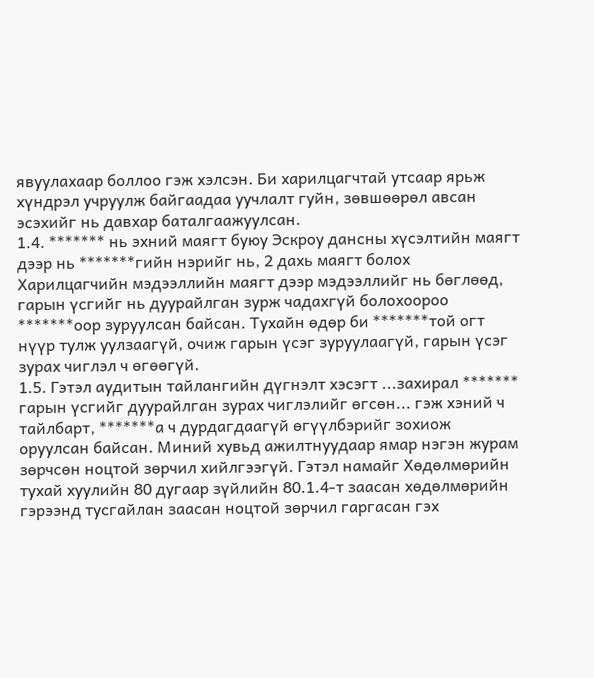явуулахаар боллоо гэж хэлсэн. Би харилцагчтай утсаар ярьж хүндрэл учруулж байгаадаа уучлалт гуйн, зөвшөөрөл авсан эсэхийг нь давхар баталгаажуулсан.
1.4. ******* нь эхний маягт буюу Эскроу дансны хүсэлтийн маягт дээр нь *******гийн нэрийг нь, 2 дахь маягт болох Харилцагчийн мэдээллийн маягт дээр мэдээллийг нь бөглөөд, гарын үсгийг нь дуурайлган зурж чадахгүй болохоороо *******оор зуруулсан байсан. Тухайн өдөр би *******той огт нүүр тулж уулзаагүй, очиж гарын үсэг зуруулаагүй, гарын үсэг зурах чиглэл ч өгөөгүй.
1.5. Гэтэл аудитын тайлангийн дүгнэлт хэсэгт ...захирал ******* гарын үсгийг дуурайлган зурах чиглэлийг өгсөн... гэж хэний ч тайлбарт, *******а ч дурдагдаагүй өгүүлбэрийг зохиож оруулсан байсан. Миний хувьд ажилтнуудаар ямар нэгэн журам зөрчсөн ноцтой зөрчил хийлгээгүй. Гэтэл намайг Хөдөлмөрийн тухай хуулийн 80 дугаар зүйлийн 80.1.4-т заасан хөдөлмөрийн гэрээнд тусгайлан заасан ноцтой зөрчил гаргасан гэх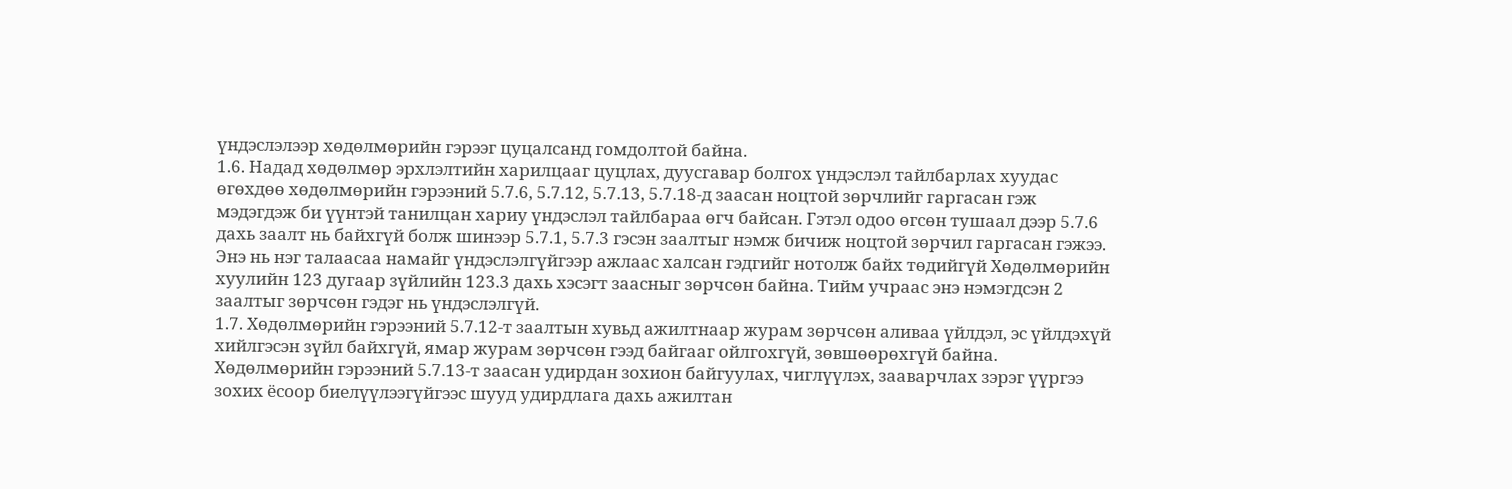үндэслэлээр хөдөлмөрийн гэрээг цуцалсанд гомдолтой байна.
1.6. Надад хөдөлмөр эрхлэлтийн харилцааг цуцлах, дуусгавар болгох үндэслэл тайлбарлах хуудас өгөхдөө хөдөлмөрийн гэрээний 5.7.6, 5.7.12, 5.7.13, 5.7.18-д заасан ноцтой зөрчлийг гаргасан гэж мэдэгдэж би үүнтэй танилцан хариу үндэслэл тайлбараа өгч байсан. Гэтэл одоо өгсөн тушаал дээр 5.7.6 дахь заалт нь байхгүй болж шинээр 5.7.1, 5.7.3 гэсэн заалтыг нэмж бичиж ноцтой зөрчил гаргасан гэжээ. Энэ нь нэг талаасаа намайг үндэслэлгүйгээр ажлаас халсан гэдгийг нотолж байх төдийгүй Хөдөлмөрийн хуулийн 123 дугаар зүйлийн 123.3 дахь хэсэгт заасныг зөрчсөн байна. Тийм учраас энэ нэмэгдсэн 2 заалтыг зөрчсөн гэдэг нь үндэслэлгүй.
1.7. Хөдөлмөрийн гэрээний 5.7.12-т заалтын хувьд ажилтнаар журам зөрчсөн аливаа үйлдэл, эс үйлдэхүй хийлгэсэн зүйл байхгүй, ямар журам зөрчсөн гээд байгааг ойлгохгүй, зөвшөөрөхгүй байна. Хөдөлмөрийн гэрээний 5.7.13-т заасан удирдан зохион байгуулах, чиглүүлэх, зааварчлах зэрэг үүргээ зохих ёсоор биелүүлээгүйгээс шууд удирдлага дахь ажилтан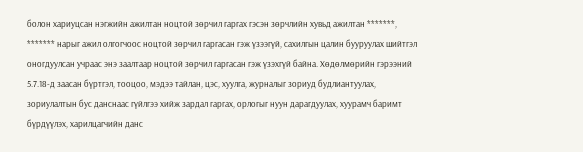болон хариуцсан нэгжийн ажилтан ноцтой зөрчил гаргах гэсэн зөрчлийн хувьд ажилтан *******, ******* нарыг ажил олгогчоос ноцтой зөрчил гаргасан гэж үзээгүй, сахилгын цалин бууруулах шийтгэл оногдуулсан учраас энэ заалтаар ноцтой зөрчил гаргасан гэж үзэхгүй байна. Хөдөлмөрийн гэрээний 5.7.18-д заасан бүртгэл, тооцоо, мэдээ тайлан, цэс, хуулга, журналыг зориуд будлиантуулах, зориулалтын бус данснаас гүйлгээ хийж зардал гаргах, орлогыг нуун дарагдуулах, хуурамч баримт бүрдүүлэх, харилцагчийн данс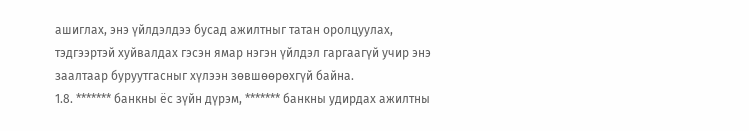ашиглах, энэ үйлдэлдээ бусад ажилтныг татан оролцуулах, тэдгээртэй хуйвалдах гэсэн ямар нэгэн үйлдэл гаргаагүй учир энэ заалтаар буруутгасныг хүлээн зөвшөөрөхгүй байна.
1.8. ******* банкны ёс зүйн дүрэм, ******* банкны удирдах ажилтны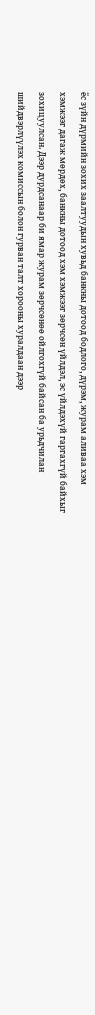ёс зүйн дүрмийн зохих заалтуудын хувьд банкны дотоод бодлого, дүрэм, журам аливаа хэм хэмжээг дагаж мөрдөх, банкны дотоод хэм хэмжээг зөрчсөн үйлдэл, эс үйлдэхүй гаргахгүй байхыг зохицуулсан. Дээр дурдсанаар би ямар журам зөрчсөнөө ойлгохгүй байсан ба урьдчилан шийдвэрлүүлэх комиссын болон гурван талт хорооны хуралдаан дээр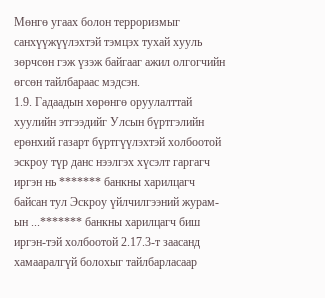Мөнгө угаах болон терроризмыг санхүүжүүлэхтэй тэмцэх тухай хууль зөрчсөн гэж үзэж байгааг ажил олгогчийн өгсөн тайлбараас мэдсэн.
1.9. Гадаадын хөрөнгө оруулалттай хуулийн этгээдийг Улсын бүртгэлийн ерөнхий газарт бүртгүүлэхтэй холбоотой эскроу түр данс нээлгэх хүсэлт гаргагч иргэн нь ******* банкны харилцагч байсан тул Эскроу үйлчилгээний журам-ын ...******* банкны харилцагч биш иргэн-тэй холбоотой 2.17.3-т заасанд хамааралгүй болохыг тайлбарласаар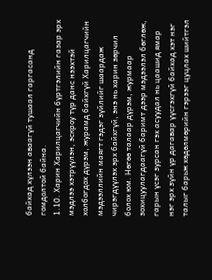байхад хүлээн аваагүй тушаал гаргасанд гомдолтой байна.
1.10. Харин Харилцагчийн бүртгэлийн газар эрх мэдлээ хэтрүүлэн, эскроу түр данс нээхтэй холбогдох дүрэм, журамд байхгүй Харилцагчийн мэдээллийн маягт гэдэг зүйлийг шаардаж чирэгдүүлэх эрх байхгүй, энэ нь харин зөрчил болох юм. Нөгөө талаар дүрэм, журмаар зохицуулагдаагүй баримт дээр мэдээлэл бөглөж, гарын үсэг зурсан гэх асуудал нь цаашид ямар нэг эрх зүйн үр дагавар үүсгэхгүй байхад хэт нэг талыг барьж хөдөлмөрийн гэрээг цуцлах шийтгэл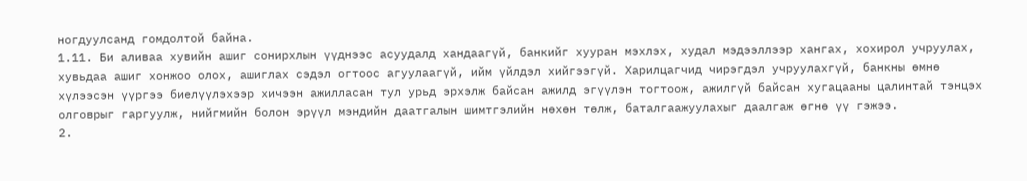ногдуулсанд гомдолтой байна.
1.11. Би аливаа хувийн ашиг сонирхлын үүднээс асуудалд хандаагүй, банкийг хууран мэхлэх, худал мэдээллээр хангах, хохирол учруулах, хувьдаа ашиг хонжоо олох, ашиглах сэдэл огтоос агуулаагүй, ийм үйлдэл хийгээгүй. Харилцагчид чирэгдэл учруулахгүй, банкны өмнө хүлээсэн үүргээ биелүүлэхээр хичээн ажилласан тул урьд эрхэлж байсан ажилд эгүүлэн тогтоож, ажилгүй байсан хугацааны цалинтай тэнцэх олговрыг гаргуулж, нийгмийн болон эрүүл мэндийн даатгалын шимтгэлийн нөхөн төлж, баталгаажуулахыг даалгаж өгнө үү гэжээ.
2.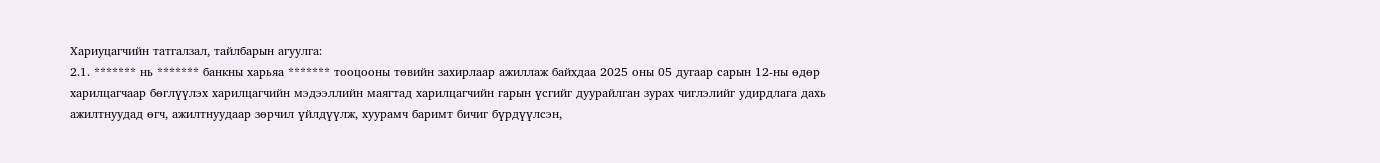Хариуцагчийн татгалзал, тайлбарын агуулга:
2.1. ******* нь ******* банкны харьяа ******* тооцооны төвийн захирлаар ажиллаж байхдаа 2025 оны 05 дугаар сарын 12-ны өдөр харилцагчаар бөглүүлэх харилцагчийн мэдээллийн маягтад харилцагчийн гарын үсгийг дуурайлган зурах чиглэлийг удирдлага дахь ажилтнуудад өгч, ажилтнуудаар зөрчил үйлдүүлж, хуурамч баримт бичиг бүрдүүлсэн,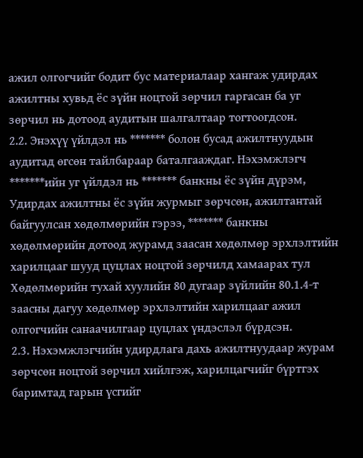ажил олгогчийг бодит бус материалаар хангаж удирдах ажилтны хувьд ёс зүйн ноцтой зөрчил гаргасан ба уг зөрчил нь дотоод аудитын шалгалтаар тогтоогдсон.
2.2. Энэхүү үйлдэл нь ******* болон бусад ажилтнуудын аудитад өгсөн тайлбараар баталгааждаг. Нэхэмжлэгч *******ийн уг үйлдэл нь ******* банкны ёс зүйн дүрэм, Удирдах ажилтны ёс зүйн журмыг зөрчсөн, ажилтантай байгуулсан хөдөлмөрийн гэрээ, ******* банкны хөдөлмөрийн дотоод журамд заасан хөдөлмөр эрхлэлтийн харилцааг шууд цуцлах ноцтой зөрчилд хамаарах тул Хөдөлмөрийн тухай хуулийн 80 дугаар зүйлийн 80.1.4-т заасны дагуу хөдөлмөр эрхлэлтийн харилцааг ажил олгогчийн санаачилгаар цуцлах үндэслэл бүрдсэн.
2.3. Нэхэмжлэгчийн удирдлага дахь ажилтнуудаар журам зөрчсөн ноцтой зөрчил хийлгэж, харилцагчийг бүртгэх баримтад гарын үсгийг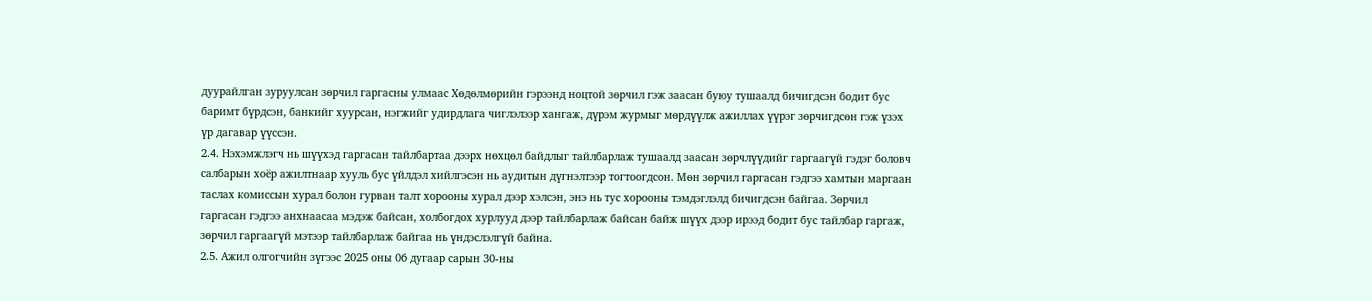дуурайлган зуруулсан зөрчил гаргасны улмаас Хөдөлмөрийн гэрээнд ноцтой зөрчил гэж заасан буюу тушаалд бичигдсэн бодит бус баримт бүрдсэн, банкийг хуурсан, нэгжийг удирдлага чиглэлээр хангаж, дүрэм журмыг мөрдүүлж ажиллах үүрэг зөрчигдсөн гэж үзэх үр дагавар үүссэн.
2.4. Нэхэмжлэгч нь шүүхэд гаргасан тайлбартаа дээрх нөхцөл байдлыг тайлбарлаж тушаалд заасан зөрчлүүдийг гаргаагүй гэдэг боловч салбарын хоёр ажилтнаар хууль бус үйлдэл хийлгэсэн нь аудитын дүгнэлтээр тогтоогдсон. Мөн зөрчил гаргасан гэдгээ хамтын маргаан таслах комиссын хурал болон гурван талт хорооны хурал дээр хэлсэн, энэ нь тус хорооны тэмдэглэлд бичигдсэн байгаа. Зөрчил гаргасан гэдгээ анхнаасаа мэдэж байсан, холбогдох хурлууд дээр тайлбарлаж байсан байж шүүх дээр ирээд бодит бус тайлбар гаргаж, зөрчил гаргаагүй мэтээр тайлбарлаж байгаа нь үндэслэлгүй байна.
2.5. Ажил олгогчийн зүгээс 2025 оны 06 дугаар сарын 30-ны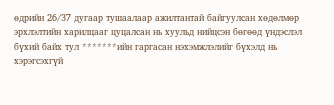өдрийн 26/37 дугаар тушаалаар ажилтантай байгуулсан хөдөлмөр эрхлэлтийн харилцааг цуцалсан нь хуульд нийцсэн бөгөөд үндэслэл бүхий байх тул *******ийн гаргасан нэхэмжлэлийг бүхэлд нь хэрэгсэхгүй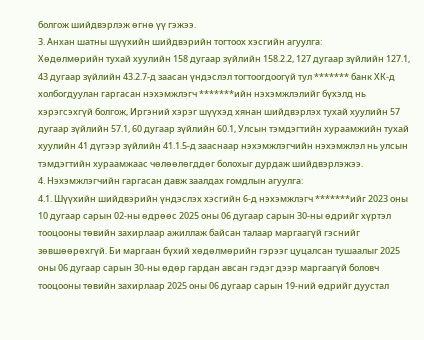болгож шийдвэрлэж өгнө үү гэжээ.
3. Анхан шатны шүүхийн шийдвэрийн тогтоох хэсгийн агуулга:
Хөдөлмөрийн тухай хуулийн 158 дугаар зүйлийн 158.2.2, 127 дугаар зүйлийн 127.1, 43 дугаар зүйлийн 43.2.7-д заасан үндэслэл тогтоогдоогүй тул ******* банк ХК-д холбогдуулан гаргасан нэхэмжлэгч *******ийн нэхэмжлэлийг бүхэлд нь хэрэгсэхгүй болгож, Иргэний хэрэг шүүхэд хянан шийдвэрлэх тухай хуулийн 57 дугаар зүйлийн 57.1, 60 дугаар зүйлийн 60.1, Улсын тэмдэгтийн хураамжийн тухай хуулийн 41 дүгээр зүйлийн 41.1.5-д зааснаар нэхэмжлэгчийн нэхэмжлэл нь улсын тэмдэгтийн хураамжаас чөлөөлөгддөг болохыг дурдаж шийдвэрлэжээ.
4. Нэхэмжлэгчийн гаргасан давж заалдах гомдлын агуулга:
4.1. Шүүхийн шийдвэрийн үндэслэх хэсгийн 6-д нэхэмжлэгч *******ийг 2023 оны 10 дугаар сарын 02-ны өдрөөс 2025 оны 06 дугаар сарын 30-ны өдрийг хүртэл тооцооны төвийн захирлаар ажиллаж байсан талаар маргаагүй гэснийг зөвшөөрөхгүй. Би маргаан бүхий хөдөлмөрийн гэрээг цуцалсан тушаалыг 2025 оны 06 дугаар сарын 30-ны өдөр гардан авсан гэдэг дээр маргаагүй боловч тооцооны төвийн захирлаар 2025 оны 06 дугаар сарын 19-ний өдрийг дуустал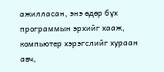ажилласан, энэ өдөр бүх программын эрхийг хааж, компьютер хэрэгслийг хураан авч,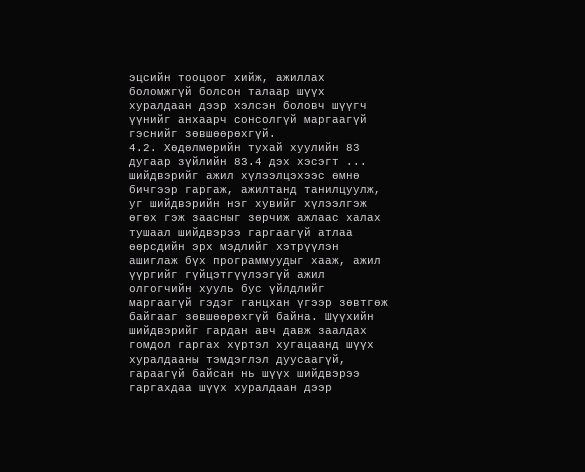эцсийн тооцоог хийж, ажиллах боломжгүй болсон талаар шүүх хуралдаан дээр хэлсэн боловч шүүгч үүнийг анхаарч сонсолгүй маргаагүй гэснийг зөвшөөрөхгүй.
4.2. Хөдөлмөрийн тухай хуулийн 83 дугаар зүйлийн 83.4 дэх хэсэгт ... шийдвэрийг ажил хүлээлцэхээс өмнө бичгээр гаргаж, ажилтанд танилцуулж, уг шийдвэрийн нэг хувийг хүлээлгэж өгөх гэж заасныг зөрчиж ажлаас халах тушаал шийдвэрээ гаргаагүй атлаа өөрсдийн эрх мэдлийг хэтрүүлэн ашиглаж бүх программуудыг хааж, ажил үүргийг гүйцэтгүүлээгүй ажил олгогчийн хууль бус үйлдлийг маргаагүй гэдэг ганцхан үгээр зөвтгөж байгааг зөвшөөрөхгүй байна. Шүүхийн шийдвэрийг гардан авч давж заалдах гомдол гаргах хүртэл хугацаанд шүүх хуралдааны тэмдэглэл дуусаагүй, гараагүй байсан нь шүүх шийдвэрээ гаргахдаа шүүх хуралдаан дээр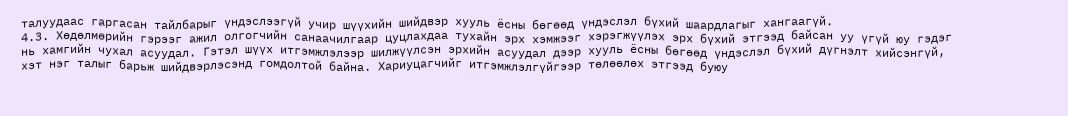талуудаас гаргасан тайлбарыг үндэслээгүй учир шүүхийн шийдвэр хууль ёсны бөгөөд үндэслэл бүхий шаардлагыг хангаагүй.
4.3. Хөдөлмөрийн гэрээг ажил олгогчийн санаачилгаар цуцлахдаа тухайн эрх хэмжээг хэрэгжүүлэх эрх бүхий этгээд байсан уу үгүй юу гэдэг нь хамгийн чухал асуудал. Гэтэл шүүх итгэмжлэлээр шилжүүлсэн эрхийн асуудал дээр хууль ёсны бөгөөд үндэслэл бүхий дүгнэлт хийсэнгүй, хэт нэг талыг барьж шийдвэрлэсэнд гомдолтой байна. Хариуцагчийг итгэмжлэлгүйгээр төлөөлөх этгээд буюу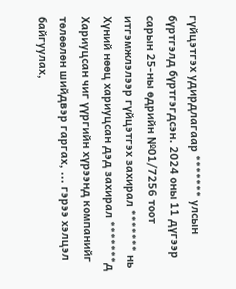гүйцэтгэх удирдлагаар ******* улсын бүртгэлд бүртгэгдсэн. 2024 оны 11 дүгээр сарын 25-ны өдрийн №01/7256 тоот итгэмжлэлээр гүйцэтгэх захирал ******* нь Хүний нөөц хариуцсан дэд захирал *******д Хариуцсан чиг үүргийн хүрээнд компанийг төлөөлөн шийдвэр гаргах, ... гэрээ хэлцэл байгуулах,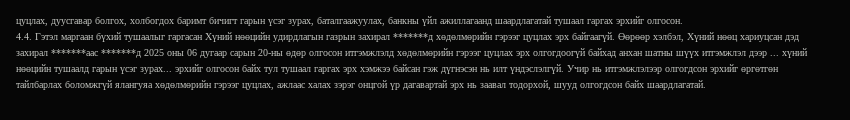цуцлах, дуусгавар болгох, холбогдох баримт бичигт гарын үсэг зурах, баталгаажуулах, банкны үйл ажиллагаанд шаардлагатай тушаал гаргах эрхийг олгосон.
4.4. Гэтэл маргаан бүхий тушаалыг гаргасан Хүний нөөцийн удирдлагын газрын захирал *******д хөдөлмөрийн гэрээг цуцлах эрх байгаагүй. Өөрөөр хэлбэл, Хүний нөөц хариуцсан дэд захирал *******аас *******д 2025 оны 06 дугаар сарын 20-ны өдөр олгосон итгэмжлэлд хөдөлмөрийн гэрээг цуцлах эрх олгогдоогүй байхад анхан шатны шүүх итгэмжлэл дээр ... хүний нөөцийн тушаалд гарын үсэг зурах... эрхийг олгосон байх тул тушаал гаргах эрх хэмжээ байсан гэж дүгнэсэн нь илт үндэслэлгүй. Учир нь итгэмжлэлээр олгогдсон эрхийг өргөтгөн тайлбарлах боломжгүй ялангуяа хөдөлмөрийн гэрээг цуцлах, ажлаас халах зэрэг онцгой үр дагавартай эрх нь заавал тодорхой, шууд олгогдсон байх шаардлагатай.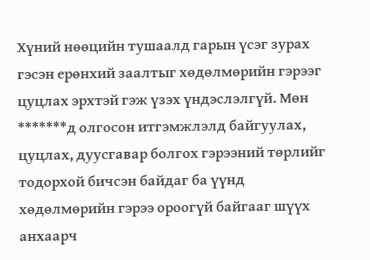Хүний нөөцийн тушаалд гарын үсэг зурах гэсэн ерөнхий заалтыг хөдөлмөрийн гэрээг цуцлах эрхтэй гэж үзэх үндэслэлгүй. Мөн *******д олгосон итгэмжлэлд байгуулах, цуцлах, дуусгавар болгох гэрээний төрлийг тодорхой бичсэн байдаг ба үүнд хөдөлмөрийн гэрээ ороогүй байгааг шүүх анхаарч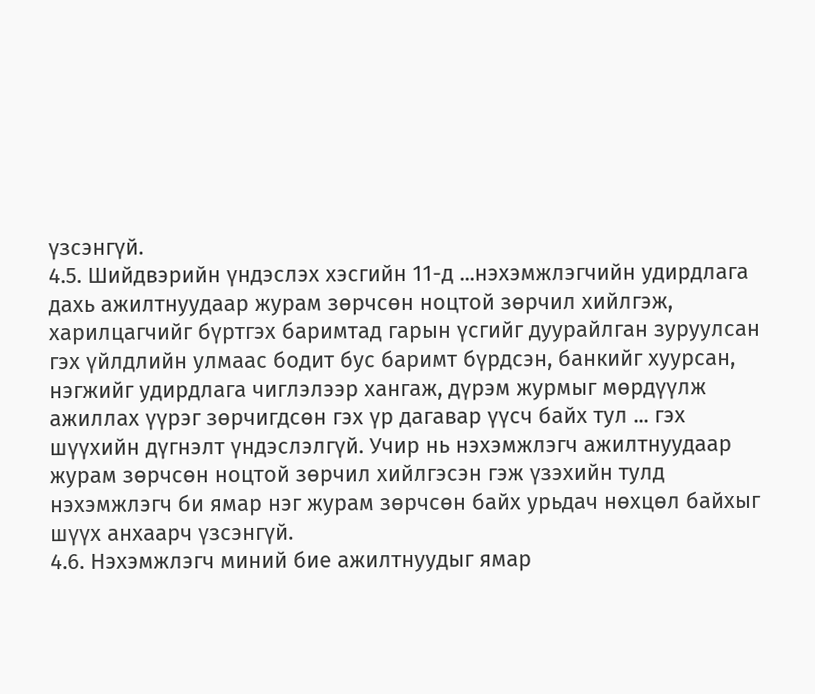үзсэнгүй.
4.5. Шийдвэрийн үндэслэх хэсгийн 11-д ...нэхэмжлэгчийн удирдлага дахь ажилтнуудаар журам зөрчсөн ноцтой зөрчил хийлгэж, харилцагчийг бүртгэх баримтад гарын үсгийг дуурайлган зуруулсан гэх үйлдлийн улмаас бодит бус баримт бүрдсэн, банкийг хуурсан, нэгжийг удирдлага чиглэлээр хангаж, дүрэм журмыг мөрдүүлж ажиллах үүрэг зөрчигдсөн гэх үр дагавар үүсч байх тул ... гэх шүүхийн дүгнэлт үндэслэлгүй. Учир нь нэхэмжлэгч ажилтнуудаар журам зөрчсөн ноцтой зөрчил хийлгэсэн гэж үзэхийн тулд нэхэмжлэгч би ямар нэг журам зөрчсөн байх урьдач нөхцөл байхыг шүүх анхаарч үзсэнгүй.
4.6. Нэхэмжлэгч миний бие ажилтнуудыг ямар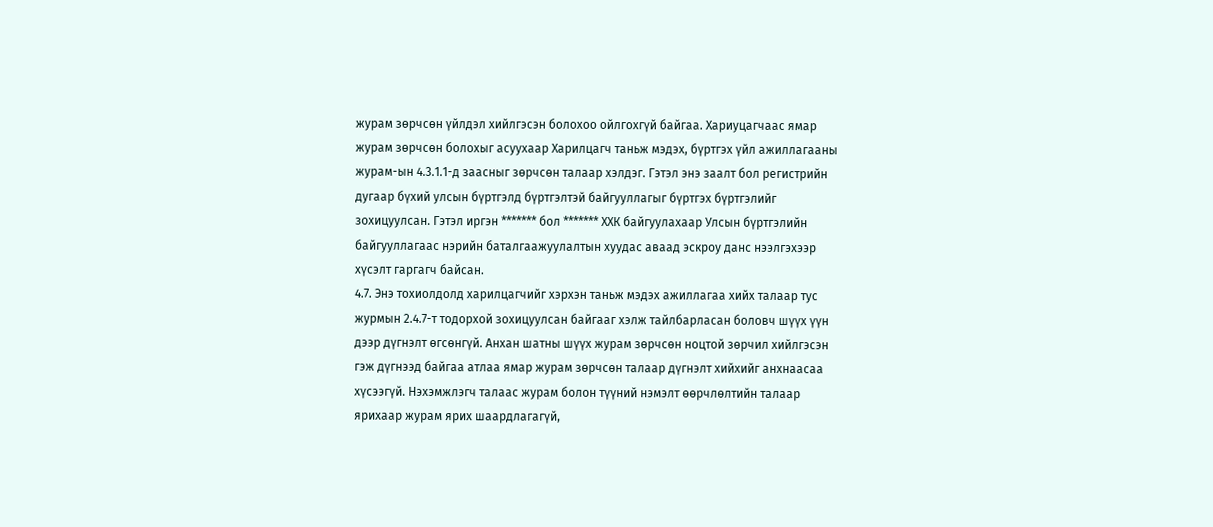журам зөрчсөн үйлдэл хийлгэсэн болохоо ойлгохгүй байгаа. Хариуцагчаас ямар журам зөрчсөн болохыг асуухаар Харилцагч таньж мэдэх, бүртгэх үйл ажиллагааны журам-ын 4.3.1.1-д заасныг зөрчсөн талаар хэлдэг. Гэтэл энэ заалт бол регистрийн дугаар бүхий улсын бүртгэлд бүртгэлтэй байгууллагыг бүртгэх бүртгэлийг зохицуулсан. Гэтэл иргэн ******* бол ******* ХХК байгуулахаар Улсын бүртгэлийн байгууллагаас нэрийн баталгаажуулалтын хуудас аваад эскроу данс нээлгэхээр хүсэлт гаргагч байсан.
4.7. Энэ тохиолдолд харилцагчийг хэрхэн таньж мэдэх ажиллагаа хийх талаар тус журмын 2.4.7-т тодорхой зохицуулсан байгааг хэлж тайлбарласан боловч шүүх үүн дээр дүгнэлт өгсөнгүй. Анхан шатны шүүх журам зөрчсөн ноцтой зөрчил хийлгэсэн гэж дүгнээд байгаа атлаа ямар журам зөрчсөн талаар дүгнэлт хийхийг анхнаасаа хүсээгүй. Нэхэмжлэгч талаас журам болон түүний нэмэлт өөрчлөлтийн талаар ярихаар журам ярих шаардлагагүй,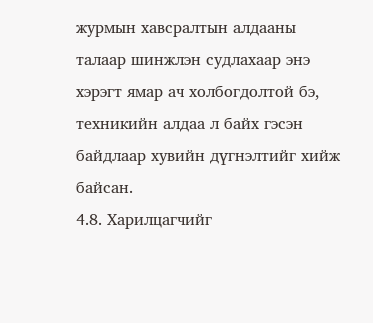журмын хавсралтын алдааны талаар шинжлэн судлахаар энэ хэрэгт ямар ач холбогдолтой бэ, техникийн алдаа л байх гэсэн байдлаар хувийн дүгнэлтийг хийж байсан.
4.8. Харилцагчийг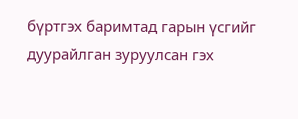бүртгэх баримтад гарын үсгийг дуурайлган зуруулсан гэх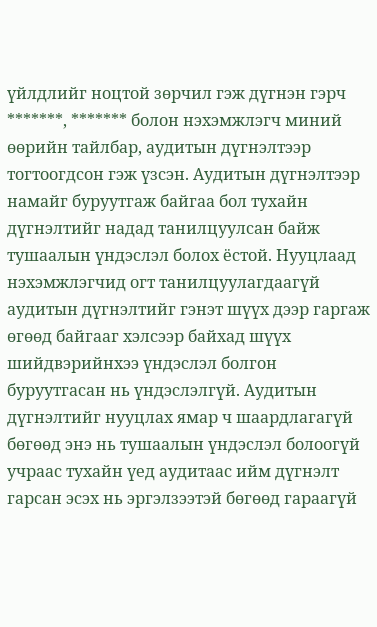үйлдлийг ноцтой зөрчил гэж дүгнэн гэрч *******, ******* болон нэхэмжлэгч миний өөрийн тайлбар, аудитын дүгнэлтээр тогтоогдсон гэж үзсэн. Аудитын дүгнэлтээр намайг буруутгаж байгаа бол тухайн дүгнэлтийг надад танилцуулсан байж тушаалын үндэслэл болох ёстой. Нууцлаад нэхэмжлэгчид огт танилцуулагдаагүй аудитын дүгнэлтийг гэнэт шүүх дээр гаргаж өгөөд байгааг хэлсээр байхад шүүх шийдвэрийнхээ үндэслэл болгон буруутгасан нь үндэслэлгүй. Аудитын дүгнэлтийг нууцлах ямар ч шаардлагагүй бөгөөд энэ нь тушаалын үндэслэл болоогүй учраас тухайн үед аудитаас ийм дүгнэлт гарсан эсэх нь эргэлзээтэй бөгөөд гараагүй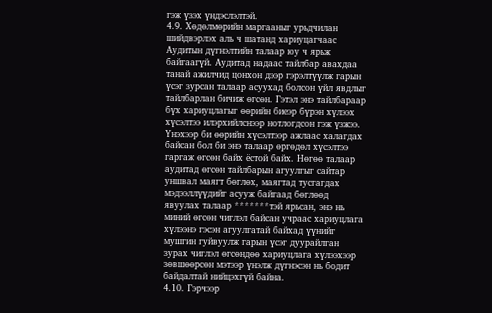гэж үзэх үндэслэлтэй.
4.9. Хөдөлмөрийн маргааныг урьдчилан шийдвэрлэх аль ч шатанд хариуцагчаас Аудитын дүгнэлтийн талаар юу ч ярьж байгаагүй. Аудитад надаас тайлбар авахдаа танай ажилчид цонхон дээр гэрэлтүүлж гарын үсэг зурсан талаар асуухад болсон үйл явдлыг тайлбарлан бичиж өгсөн. Гэтэл энэ тайлбараар бүх хариуцлагыг өөрийн биеэр бүрэн хүлээх хүсэлтээ илэрхийлснээр нотлогдсон гэж үзжээ. Үнэхээр би өөрийн хүсэлтээр ажлаас халагдах байсан бол би энэ талаар өргөдөл хүсэлтээ гаргаж өгсөн байх ёстой байх. Нөгөө талаар аудитад өгсөн тайлбарын агуулгыг сайтар уншвал маягт бөглөх, маягтад тусгагдах мэдээллүүдийг асууж байгаад бөглөөд явуулах талаар *******тэй ярьсан, энэ нь миний өгсөн чиглэл байсан учраас хариуцлага хүлээнэ гэсэн агуулгатай байхад үүнийг мушгин гуйвуулж гарын үсэг дуурайлган зурах чиглэл өгсөндөө хариуцлага хүлээхээр зөвшөөрсөн мэтээр үнэлж дүгнэсэн нь бодит байдалтай нийцэхгүй байна.
4.10. Гэрчээр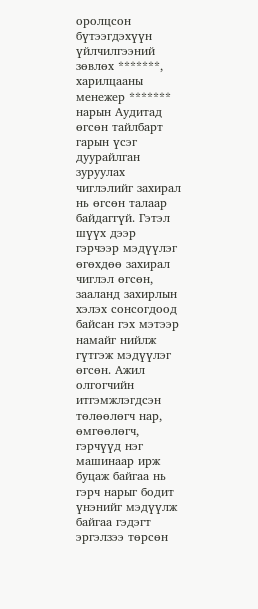оролцсон бүтээгдэхүүн үйлчилгээний зөвлөх *******, харилцааны менежер ******* нарын Аудитад өгсөн тайлбарт гарын үсэг дуурайлган зуруулах чиглэлийг захирал нь өгсөн талаар байдаггүй. Гэтэл шүүх дээр гэрчээр мэдүүлэг өгөхдөө захирал чиглэл өгсөн, зааланд захирлын хэлэх сонсогдоод байсан гэх мэтээр намайг нийлж гүтгэж мэдүүлэг өгсөн. Ажил олгогчийн итгэмжлэгдсэн төлөөлөгч нар, өмгөөлөгч, гэрчүүд нэг машинаар ирж буцаж байгаа нь гэрч нарыг бодит үнэнийг мэдүүлж байгаа гэдэгт эргэлзээ төрсөн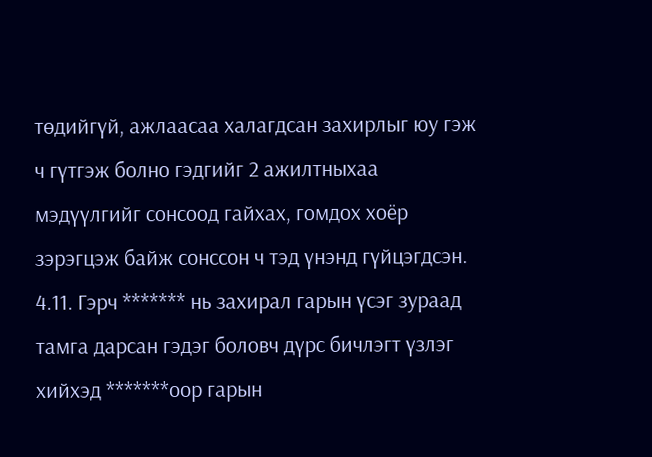төдийгүй, ажлаасаа халагдсан захирлыг юу гэж ч гүтгэж болно гэдгийг 2 ажилтныхаа мэдүүлгийг сонсоод гайхах, гомдох хоёр зэрэгцэж байж сонссон ч тэд үнэнд гүйцэгдсэн.
4.11. Гэрч ******* нь захирал гарын үсэг зураад тамга дарсан гэдэг боловч дүрс бичлэгт үзлэг хийхэд *******оор гарын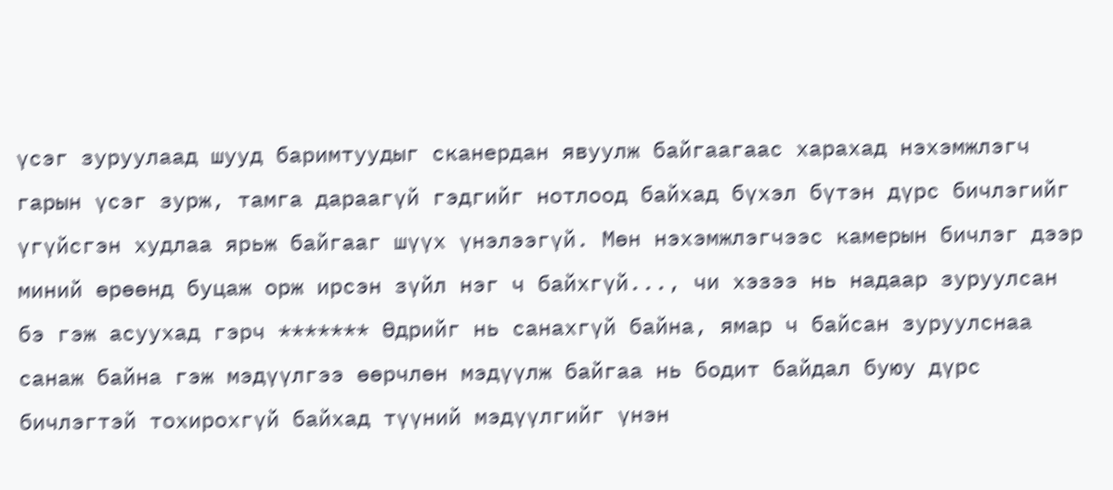үсэг зуруулаад шууд баримтуудыг сканердан явуулж байгаагаас харахад нэхэмжлэгч гарын үсэг зурж, тамга дараагүй гэдгийг нотлоод байхад бүхэл бүтэн дүрс бичлэгийг үгүйсгэн худлаа ярьж байгааг шүүх үнэлээгүй. Мөн нэхэмжлэгчээс камерын бичлэг дээр миний өрөөнд буцаж орж ирсэн зүйл нэг ч байхгүй..., чи хэзээ нь надаар зуруулсан бэ гэж асуухад гэрч ******* Өдрийг нь санахгүй байна, ямар ч байсан зуруулснаа санаж байна гэж мэдүүлгээ өөрчлөн мэдүүлж байгаа нь бодит байдал буюу дүрс бичлэгтэй тохирохгүй байхад түүний мэдүүлгийг үнэн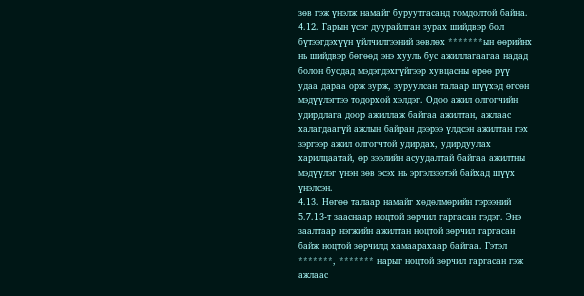зөв гэж үнэлж намайг буруутгасанд гомдолтой байна.
4.12. Гарын үсэг дуурайлган зурах шийдвэр бол бүтээгдэхүүн үйлчилгээний зөвлөх *******ын өөрийнх нь шийдвэр бөгөөд энэ хууль бус ажиллагаагаа надад болон бусдад мэдэгдэхгүйгээр хувцасны өрөө рүү удаа дараа орж зурж, зуруулсан талаар шүүхэд өгсөн мэдүүлэгтээ тодорхой хэлдэг. Одоо ажил олгогчийн удирдлага доор ажиллаж байгаа ажилтан, ажлаас халагдаагүй ажлын байран дээрээ үлдсэн ажилтан гэх зэргээр ажил олгогчтой удирдах, удирдуулах харилцаатай, өр зээлийн асуудалтай байгаа ажилтны мэдүүлэг үнэн зөв эсэх нь эргэлзээтэй байхад шүүх үнэлсэн.
4.13. Нөгөө талаар намайг хөдөлмөрийн гэрээний 5.7.13-т зааснаар ноцтой зөрчил гаргасан гэдэг. Энэ заалтаар нэгжийн ажилтан ноцтой зөрчил гаргасан байж ноцтой зөрчилд хамаарахаар байгаа. Гэтэл *******, ******* нарыг ноцтой зөрчил гаргасан гэж ажлаас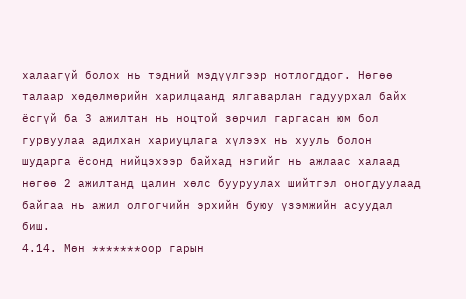халаагүй болох нь тэдний мэдүүлгээр нотлогддог. Нөгөө талаар хөдөлмөрийн харилцаанд ялгаварлан гадуурхал байх ёсгүй ба 3 ажилтан нь ноцтой зөрчил гаргасан юм бол гурвуулаа адилхан хариуцлага хүлээх нь хууль болон шударга ёсонд нийцэхээр байхад нэгийг нь ажлаас халаад нөгөө 2 ажилтанд цалин хөлс бууруулах шийтгэл оногдуулаад байгаа нь ажил олгогчийн эрхийн буюу үзэмжийн асуудал биш.
4.14. Мөн *******оор гарын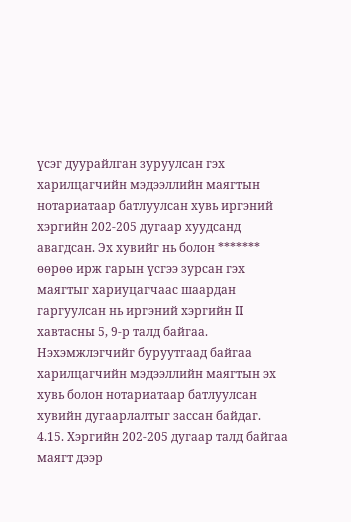үсэг дуурайлган зуруулсан гэх харилцагчийн мэдээллийн маягтын нотариатаар батлуулсан хувь иргэний хэргийн 202-205 дугаар хуудсанд авагдсан. Эх хувийг нь болон ******* өөрөө ирж гарын үсгээ зурсан гэх маягтыг хариуцагчаас шаардан гаргуулсан нь иргэний хэргийн II хавтасны 5, 9-р талд байгаа. Нэхэмжлэгчийг буруутгаад байгаа харилцагчийн мэдээллийн маягтын эх хувь болон нотариатаар батлуулсан хувийн дугаарлалтыг зассан байдаг.
4.15. Хэргийн 202-205 дугаар талд байгаа маягт дээр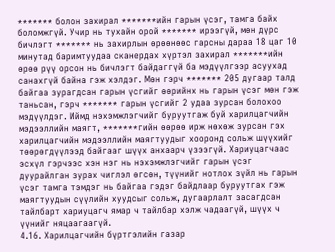******* болон захирал *******ийн гарын үсэг, тамга байх боломжгүй. Учир нь тухайн орой ******* ирээгүй, мөн дүрс бичлэгт ******* нь захирлын өрөөнөөс гарсны дараа 18 цаг 10 минутад баримтуудаа сканердах хүртэл захирал *******ийн өрөө рүү орсон нь бичлэгт байдаггүй ба мэдүүлгээр асуухад санахгүй байна гэж хэлдэг. Мөн гэрч ******* 205 дугаар талд байгаа зурагдсан гарын үсгийг өөрийнх нь гарын үсэг мөн гэж таньсан, гэрч ******* гарын үсгийг 2 удаа зурсан болохоо мэдүүлдэг. Иймд нэхэмжлэгчийг буруутгаж буй харилцагчийн мэдээллийн маягт, *******гийн өөрөө ирж нөхөж зурсан гэх харилцагчийн мэдээллийн маягтуудыг хооронд сольж шүүхийг төөрөгдүүлээд байгааг шүүх анхаарч үзээгүй. Хариуцагчаас эсхүл гэрчээс хэн нэг нь нэхэмжлэгчийг гарын үсэг дуурайлган зурах чиглэл өгсөн, түүнийг нотлох зүйл нь гарын үсэг тамга тэмдэг нь байгаа гэдэг байдлаар буруутгах гэж маягтуудын сүүлийн хуудсыг сольж, дугаарлалт засагдсан тайлбарт хариуцагч ямар ч тайлбар хэлж чадаагүй, шүүх ч үүнийг няцаагаагүй.
4.16. Харилцагчийн бүртгэлийн газар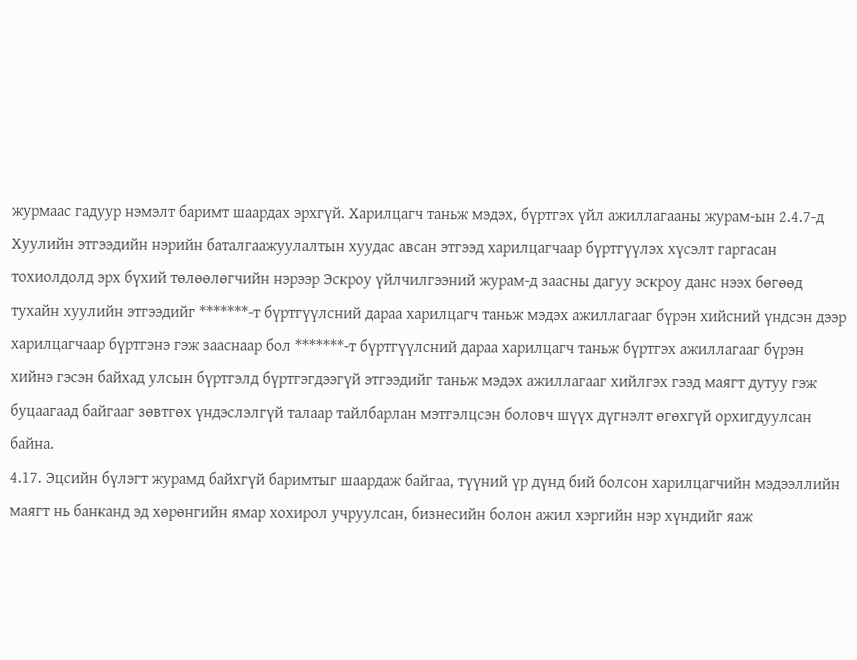журмаас гадуур нэмэлт баримт шаардах эрхгүй. Харилцагч таньж мэдэх, бүртгэх үйл ажиллагааны журам-ын 2.4.7-д Хуулийн этгээдийн нэрийн баталгаажуулалтын хуудас авсан этгээд харилцагчаар бүртгүүлэх хүсэлт гаргасан тохиолдолд эрх бүхий төлөөлөгчийн нэрээр Эскроу үйлчилгээний журам-д заасны дагуу эскроу данс нээх бөгөөд тухайн хуулийн этгээдийг *******-т бүртгүүлсний дараа харилцагч таньж мэдэх ажиллагааг бүрэн хийсний үндсэн дээр харилцагчаар бүртгэнэ гэж зааснаар бол *******-т бүртгүүлсний дараа харилцагч таньж бүртгэх ажиллагааг бүрэн хийнэ гэсэн байхад улсын бүртгэлд бүртгэгдээгүй этгээдийг таньж мэдэх ажиллагааг хийлгэх гээд маягт дутуу гэж буцаагаад байгааг зөвтгөх үндэслэлгүй талаар тайлбарлан мэтгэлцсэн боловч шүүх дүгнэлт өгөхгүй орхигдуулсан байна.
4.17. Эцсийн бүлэгт журамд байхгүй баримтыг шаардаж байгаа, түүний үр дүнд бий болсон харилцагчийн мэдээллийн маягт нь банканд эд хөрөнгийн ямар хохирол учруулсан, бизнесийн болон ажил хэргийн нэр хүндийг яаж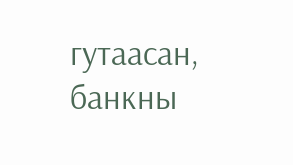гутаасан, банкны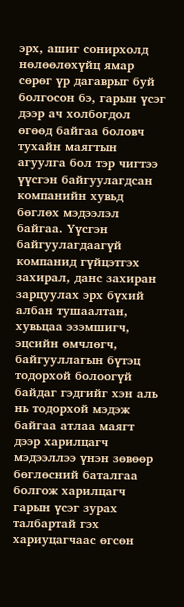эрх, ашиг сонирхолд нөлөөлөхүйц ямар сөрөг үр дагаврыг буй болгосон бэ, гарын үсэг дээр ач холбогдол өгөөд байгаа боловч тухайн маягтын агуулга бол тэр чигтээ үүсгэн байгуулагдсан компанийн хувьд бөглөх мэдээлэл байгаа. Үүсгэн байгуулагдаагүй компанид гүйцэтгэх захирал, данс захиран зарцуулах эрх бүхий албан тушаалтан, хувьцаа эзэмшигч, эцсийн өмчлөгч, байгууллагын бүтэц тодорхой болоогүй байдаг гэдгийг хэн аль нь тодорхой мэдэж байгаа атлаа маягт дээр харилцагч мэдээллээ үнэн зөвөөр бөглөсний баталгаа болгож харилцагч гарын үсэг зурах талбартай гэх хариуцагчаас өгсөн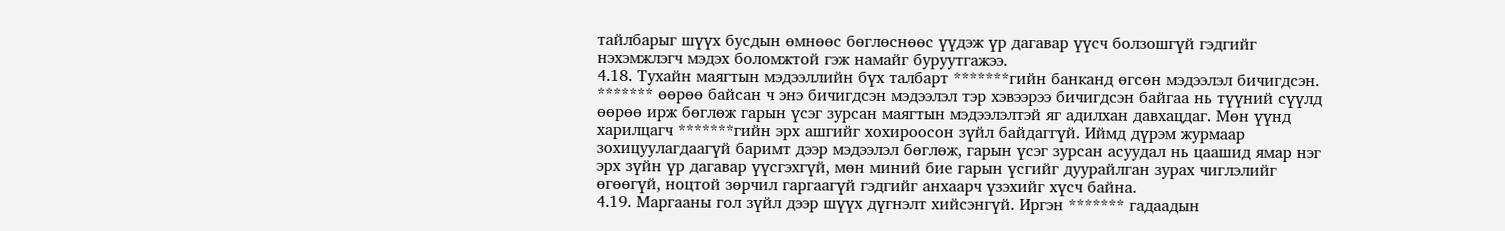тайлбарыг шүүх бусдын өмнөөс бөглөснөөс үүдэж үр дагавар үүсч болзошгүй гэдгийг нэхэмжлэгч мэдэх боломжтой гэж намайг буруутгажээ.
4.18. Тухайн маягтын мэдээллийн бүх талбарт *******гийн банканд өгсөн мэдээлэл бичигдсэн. ******* өөрөө байсан ч энэ бичигдсэн мэдээлэл тэр хэвээрээ бичигдсэн байгаа нь түүний сүүлд өөрөө ирж бөглөж гарын үсэг зурсан маягтын мэдээлэлтэй яг адилхан давхацдаг. Мөн үүнд харилцагч *******гийн эрх ашгийг хохироосон зүйл байдаггүй. Иймд дүрэм журмаар зохицуулагдаагүй баримт дээр мэдээлэл бөглөж, гарын үсэг зурсан асуудал нь цаашид ямар нэг эрх зүйн үр дагавар үүсгэхгүй, мөн миний бие гарын үсгийг дуурайлган зурах чиглэлийг өгөөгүй, ноцтой зөрчил гаргаагүй гэдгийг анхаарч үзэхийг хүсч байна.
4.19. Маргааны гол зүйл дээр шүүх дүгнэлт хийсэнгүй. Иргэн ******* гадаадын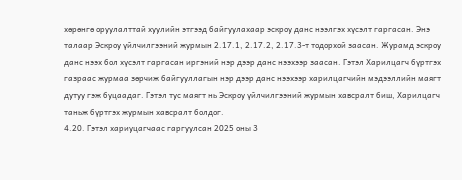хөрөнгө оруулалттай хуулийн этгээд байгуулахаар эскроу данс нээлгэх хүсэлт гаргасан. Энэ талаар Эскроу үйлчилгээний журмын 2.17.1, 2.17.2, 2.17.3-т тодорхой заасан. Журамд эскроу данс нээх бол хүсэлт гаргасан иргэний нэр дээр данс нээхээр заасан. Гэтэл Харилцагч бүртгэх газраас журмаа зөрчиж байгууллагын нэр дээр данс нээхээр харилцагчийн мэдээллийн маягт дутуу гэж буцаадаг. Гэтэл тус маягт нь Эскроу үйлчилгээний журмын хавсралт биш, Харилцагч таньж бүртгэх журмын хавсралт болдог.
4.20. Гэтэл хариуцагчаас гаргуулсан 2025 оны 3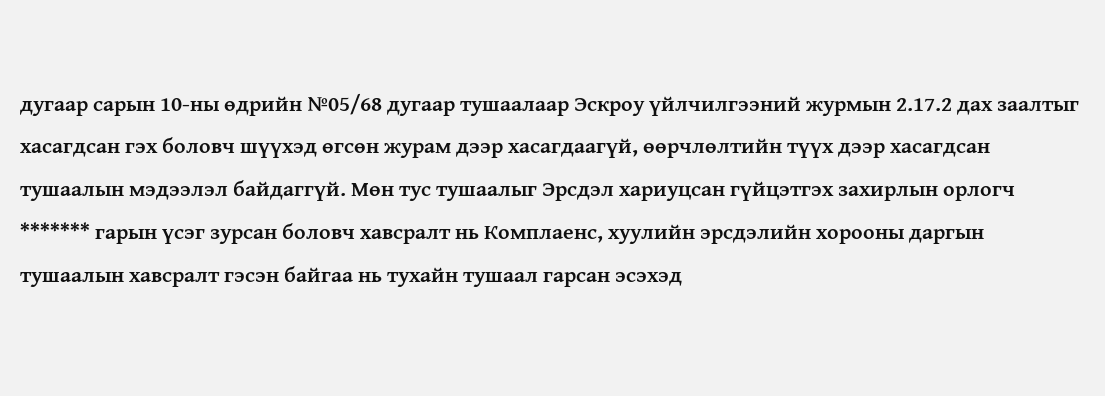дугаар сарын 10-ны өдрийн №05/68 дугаар тушаалаар Эскроу үйлчилгээний журмын 2.17.2 дах заалтыг хасагдсан гэх боловч шүүхэд өгсөн журам дээр хасагдаагүй, өөрчлөлтийн түүх дээр хасагдсан тушаалын мэдээлэл байдаггүй. Мөн тус тушаалыг Эрсдэл хариуцсан гүйцэтгэх захирлын орлогч ******* гарын үсэг зурсан боловч хавсралт нь Комплаенс, хуулийн эрсдэлийн хорооны даргын тушаалын хавсралт гэсэн байгаа нь тухайн тушаал гарсан эсэхэд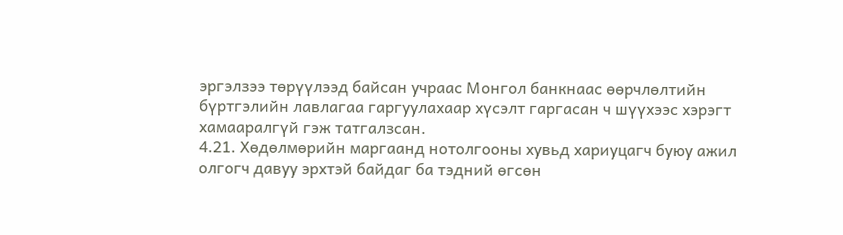эргэлзээ төрүүлээд байсан учраас Монгол банкнаас өөрчлөлтийн бүртгэлийн лавлагаа гаргуулахаар хүсэлт гаргасан ч шүүхээс хэрэгт хамааралгүй гэж татгалзсан.
4.21. Хөдөлмөрийн маргаанд нотолгооны хувьд хариуцагч буюу ажил олгогч давуу эрхтэй байдаг ба тэдний өгсөн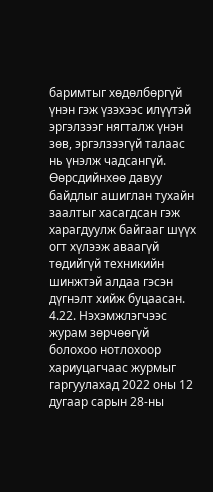баримтыг хөдөлбөргүй үнэн гэж үзэхээс илүүтэй эргэлзээг нягталж үнэн зөв, эргэлзээгүй талаас нь үнэлж чадсангүй. Өөрсдийнхөө давуу байдлыг ашиглан тухайн заалтыг хасагдсан гэж харагдуулж байгааг шүүх огт хүлээж аваагүй төдийгүй техникийн шинжтэй алдаа гэсэн дүгнэлт хийж буцаасан.
4.22. Нэхэмжлэгчээс журам зөрчөөгүй болохоо нотлохоор хариуцагчаас журмыг гаргуулахад 2022 оны 12 дугаар сарын 28-ны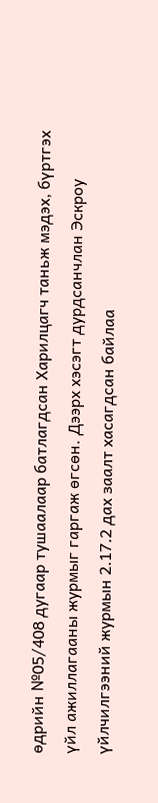өдрийн №05/408 дугаар тушаалаар батлагдсан Харилцагч таньж мэдэх, бүртгэх үйл ажиллагааны журмыг гаргаж өгсөн. Дээрх хэсэгт дурдсанчлан Эскроу үйлчилгээний журмын 2.17.2 дах заалт хасагдсан байлаа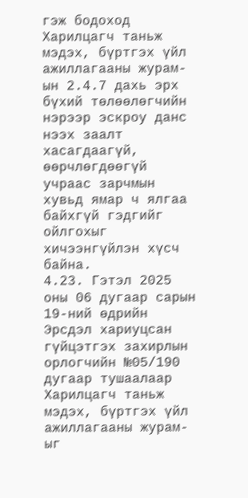гэж бодоход Харилцагч таньж мэдэх, бүртгэх үйл ажиллагааны журам-ын 2.4.7 дахь эрх бүхий төлөөлөгчийн нэрээр эскроу данс нээх заалт хасагдаагүй, өөрчлөгдөөгүй учраас зарчмын хувьд ямар ч ялгаа байхгүй гэдгийг ойлгохыг хичээнгүйлэн хүсч байна.
4.23. Гэтэл 2025 оны 06 дугаар сарын 19-ний өдрийн Эрсдэл хариуцсан гүйцэтгэх захирлын орлогчийн №05/190 дугаар тушаалаар Харилцагч таньж мэдэх, бүртгэх үйл ажиллагааны журам-ыг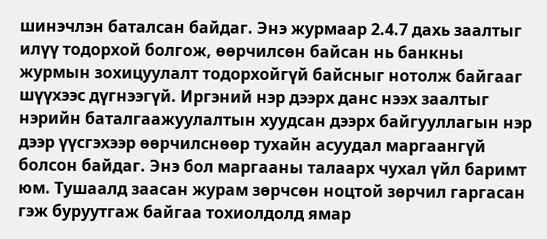шинэчлэн баталсан байдаг. Энэ журмаар 2.4.7 дахь заалтыг илүү тодорхой болгож, өөрчилсөн байсан нь банкны журмын зохицуулалт тодорхойгүй байсныг нотолж байгааг шүүхээс дүгнээгүй. Иргэний нэр дээрх данс нээх заалтыг нэрийн баталгаажуулалтын хуудсан дээрх байгууллагын нэр дээр үүсгэхээр өөрчилснөөр тухайн асуудал маргаангүй болсон байдаг. Энэ бол маргааны талаарх чухал үйл баримт юм. Тушаалд заасан журам зөрчсөн ноцтой зөрчил гаргасан гэж буруутгаж байгаа тохиолдолд ямар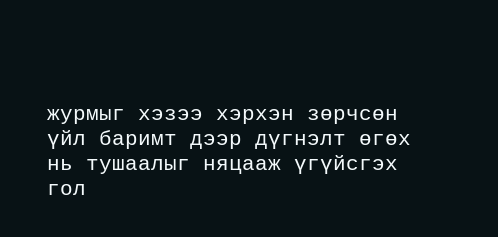журмыг хэзээ хэрхэн зөрчсөн үйл баримт дээр дүгнэлт өгөх нь тушаалыг няцааж үгүйсгэх гол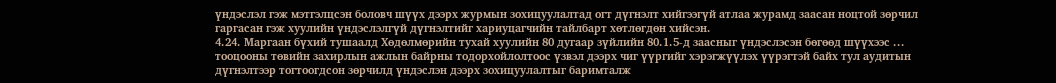үндэслэл гэж мэтгэлцсэн боловч шүүх дээрх журмын зохицуулалтад огт дүгнэлт хийгээгүй атлаа журамд заасан ноцтой зөрчил гаргасан гэж хуулийн үндэслэлгүй дүгнэлтийг хариуцагчийн тайлбарт хөтлөгдөн хийсэн.
4.24. Маргаан бүхий тушаалд Хөдөлмөрийн тухай хуулийн 80 дугаар зүйлийн 80.1.5-д заасныг үндэслэсэн бөгөөд шүүхээс ... тооцооны төвийн захирлын ажлын байрны тодорхойлолтоос үзвэл дээрх чиг үүргийг хэрэгжүүлэх үүрэгтэй байх тул аудитын дүгнэлтээр тогтоогдсон зөрчилд үндэслэн дээрх зохицуулалтыг баримталж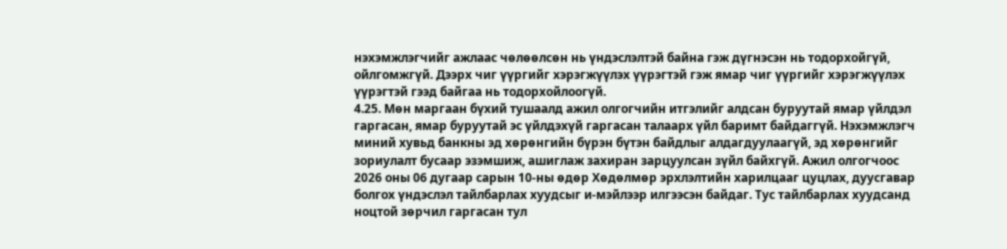нэхэмжлэгчийг ажлаас чөлөөлсөн нь үндэслэлтэй байна гэж дүгнэсэн нь тодорхойгүй, ойлгомжгүй. Дээрх чиг үүргийг хэрэгжүүлэх үүрэгтэй гэж ямар чиг үүргийг хэрэгжүүлэх үүрэгтэй гээд байгаа нь тодорхойлоогүй.
4.25. Мөн маргаан бүхий тушаалд ажил олгогчийн итгэлийг алдсан буруутай ямар үйлдэл гаргасан, ямар буруутай эс үйлдэхүй гаргасан талаарх үйл баримт байдаггүй. Нэхэмжлэгч миний хувьд банкны эд хөрөнгийн бүрэн бүтэн байдлыг алдагдуулаагүй, эд хөрөнгийг зориулалт бусаар эзэмшиж, ашиглаж захиран зарцуулсан зүйл байхгүй. Ажил олгогчоос 2026 оны 06 дугаар сарын 10-ны өдөр Хөдөлмөр эрхлэлтийн харилцааг цуцлах, дуусгавар болгох үндэслэл тайлбарлах хуудсыг и-мэйлээр илгээсэн байдаг. Тус тайлбарлах хуудсанд ноцтой зөрчил гаргасан тул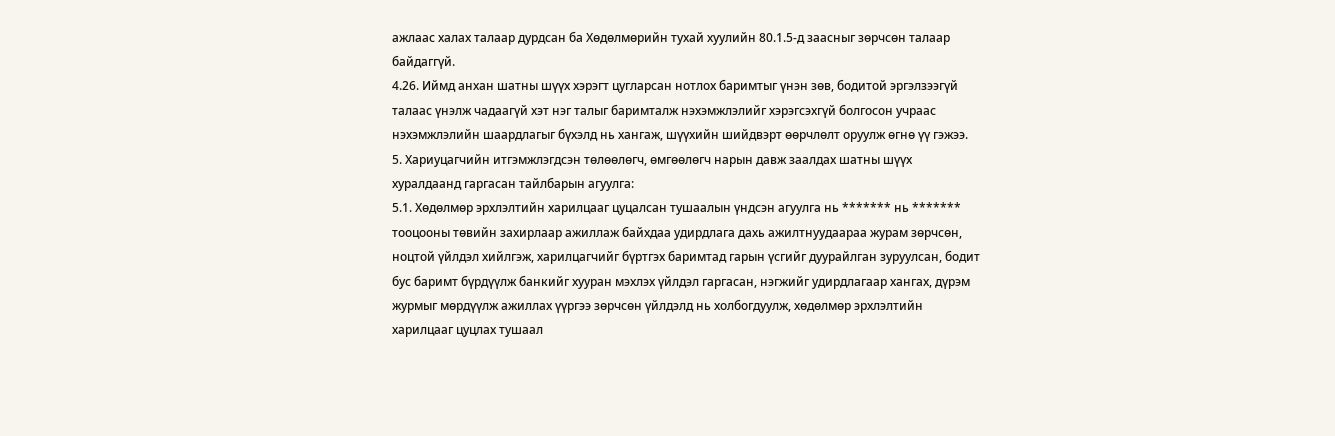ажлаас халах талаар дурдсан ба Хөдөлмөрийн тухай хуулийн 80.1.5-д заасныг зөрчсөн талаар байдаггүй.
4.26. Иймд анхан шатны шүүх хэрэгт цугларсан нотлох баримтыг үнэн зөв, бодитой эргэлзээгүй талаас үнэлж чадаагүй хэт нэг талыг баримталж нэхэмжлэлийг хэрэгсэхгүй болгосон учраас нэхэмжлэлийн шаардлагыг бүхэлд нь хангаж, шүүхийн шийдвэрт өөрчлөлт оруулж өгнө үү гэжээ.
5. Хариуцагчийн итгэмжлэгдсэн төлөөлөгч, өмгөөлөгч нарын давж заалдах шатны шүүх хуралдаанд гаргасан тайлбарын агуулга:
5.1. Хөдөлмөр эрхлэлтийн харилцааг цуцалсан тушаалын үндсэн агуулга нь ******* нь ******* тооцооны төвийн захирлаар ажиллаж байхдаа удирдлага дахь ажилтнуудаараа журам зөрчсөн, ноцтой үйлдэл хийлгэж, харилцагчийг бүртгэх баримтад гарын үсгийг дуурайлган зуруулсан, бодит бус баримт бүрдүүлж банкийг хууран мэхлэх үйлдэл гаргасан, нэгжийг удирдлагаар хангах, дүрэм журмыг мөрдүүлж ажиллах үүргээ зөрчсөн үйлдэлд нь холбогдуулж, хөдөлмөр эрхлэлтийн харилцааг цуцлах тушаал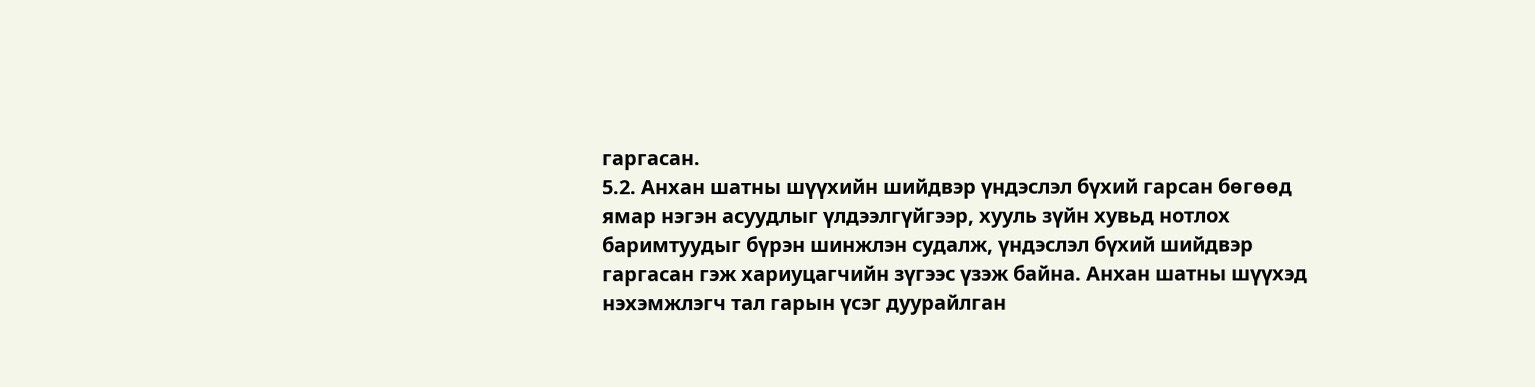гаргасан.
5.2. Анхан шатны шүүхийн шийдвэр үндэслэл бүхий гарсан бөгөөд ямар нэгэн асуудлыг үлдээлгүйгээр, хууль зүйн хувьд нотлох баримтуудыг бүрэн шинжлэн судалж, үндэслэл бүхий шийдвэр гаргасан гэж хариуцагчийн зүгээс үзэж байна. Анхан шатны шүүхэд нэхэмжлэгч тал гарын үсэг дуурайлган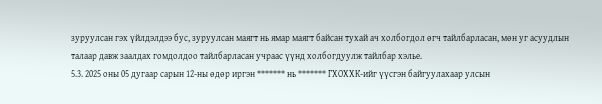зуруулсан гэх үйлдэлдээ бус, зуруулсан маягт нь ямар маягт байсан тухай ач холбогдол өгч тайлбарласан, мөн уг асуудлын талаар давж заалдах гомдолдоо тайлбарласан учраас үүнд холбогдуулж тайлбар хэлье.
5.3. 2025 оны 05 дугаар сарын 12-ны өдөр иргэн ******* нь ******* ГХОХХК-ийг үүсгэн байгуулахаар улсын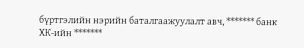бүртгэлийн нэрийн баталгаажуулалт авч, ******* банк ХК-ийн *******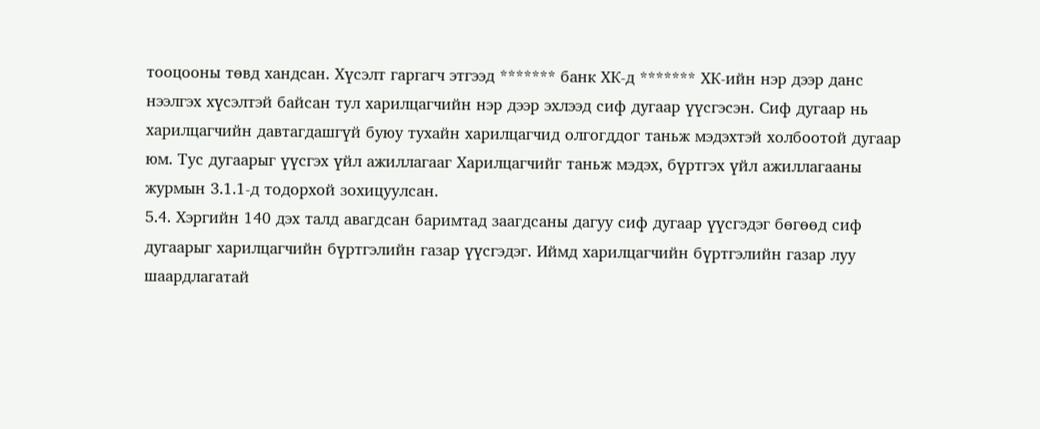тооцооны төвд хандсан. Хүсэлт гаргагч этгээд ******* банк ХК-д ******* ХК-ийн нэр дээр данс нээлгэх хүсэлтэй байсан тул харилцагчийн нэр дээр эхлээд сиф дугаар үүсгэсэн. Сиф дугаар нь харилцагчийн давтагдашгүй буюу тухайн харилцагчид олгогддог таньж мэдэхтэй холбоотой дугаар юм. Тус дугаарыг үүсгэх үйл ажиллагааг Харилцагчийг таньж мэдэх, бүртгэх үйл ажиллагааны журмын 3.1.1-д тодорхой зохицуулсан.
5.4. Хэргийн 140 дэх талд авагдсан баримтад заагдсаны дагуу сиф дугаар үүсгэдэг бөгөөд сиф дугаарыг харилцагчийн бүртгэлийн газар үүсгэдэг. Иймд харилцагчийн бүртгэлийн газар луу шаардлагатай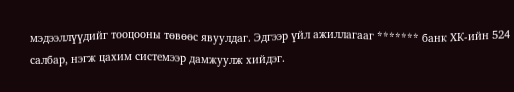мэдээллүүдийг тооцооны төвөөс явуулдаг. Эдгээр үйл ажиллагааг ******* банк ХК-ийн 524 салбар, нэгж цахим системээр дамжуулж хийдэг.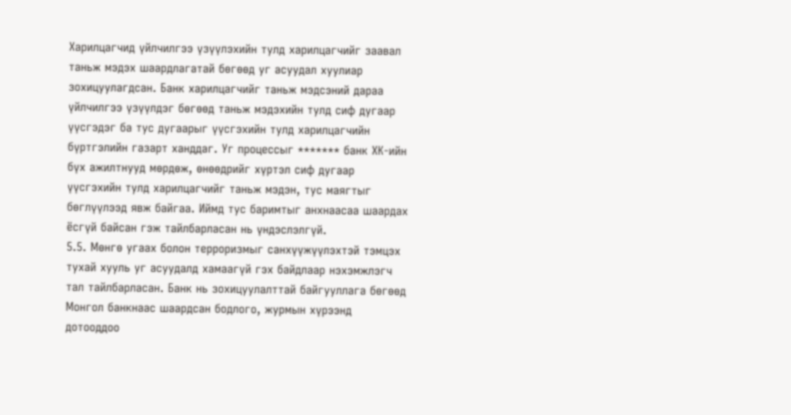Харилцагчид үйлчилгээ үзүүлэхийн тулд харилцагчийг заавал таньж мэдэх шаардлагатай бөгөөд уг асуудал хуулиар зохицуулагдсан. Банк харилцагчийг таньж мэдсэний дараа үйлчилгээ үзүүлдэг бөгөөд таньж мэдэхийн тулд сиф дугаар үүсгэдэг ба тус дугаарыг үүсгэхийн тулд харилцагчийн бүртгэлийн газарт ханддаг. Уг процессыг ******* банк ХК-ийн бүх ажилтнууд мөрдөж, өнөөдрийг хүртэл сиф дугаар үүсгэхийн тулд харилцагчийг таньж мэдэн, тус маягтыг бөглүүлээд явж байгаа. Иймд тус баримтыг анхнаасаа шаардах ёсгүй байсан гэж тайлбарласан нь үндэслэлгүй.
5.5. Мөнгө угаах болон терроризмыг санхүүжүүлэхтэй тэмцэх тухай хууль уг асуудалд хамаагүй гэх байдлаар нэхэмжлэгч тал тайлбарласан. Банк нь зохицуулалттай байгууллага бөгөөд Монгол банкнаас шаардсан бодлого, журмын хүрээнд дотооддоо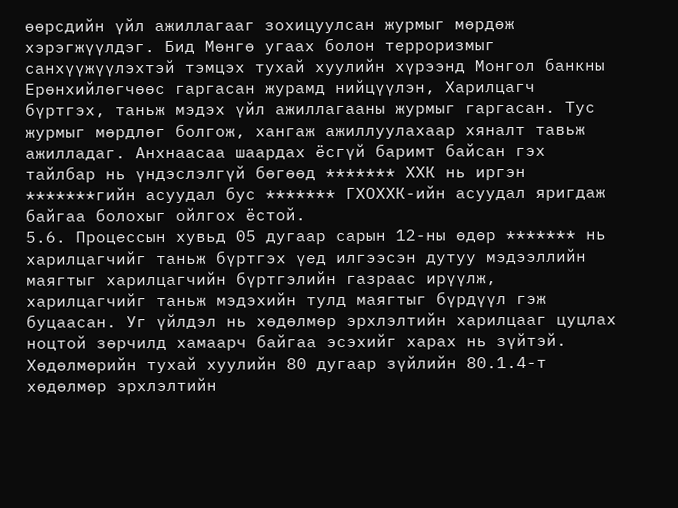өөрсдийн үйл ажиллагааг зохицуулсан журмыг мөрдөж хэрэгжүүлдэг. Бид Мөнгө угаах болон терроризмыг санхүүжүүлэхтэй тэмцэх тухай хуулийн хүрээнд Монгол банкны Ерөнхийлөгчөөс гаргасан журамд нийцүүлэн, Харилцагч бүртгэх, таньж мэдэх үйл ажиллагааны журмыг гаргасан. Тус журмыг мөрдлөг болгож, хангаж ажиллуулахаар хяналт тавьж ажилладаг. Анхнаасаа шаардах ёсгүй баримт байсан гэх тайлбар нь үндэслэлгүй бөгөөд ******* ХХК нь иргэн *******гийн асуудал бус ******* ГХОХХК-ийн асуудал яригдаж байгаа болохыг ойлгох ёстой.
5.6. Процессын хувьд 05 дугаар сарын 12-ны өдөр ******* нь харилцагчийг таньж бүртгэх үед илгээсэн дутуу мэдээллийн маягтыг харилцагчийн бүртгэлийн газраас ирүүлж, харилцагчийг таньж мэдэхийн тулд маягтыг бүрдүүл гэж буцаасан. Уг үйлдэл нь хөдөлмөр эрхлэлтийн харилцааг цуцлах ноцтой зөрчилд хамаарч байгаа эсэхийг харах нь зүйтэй. Хөдөлмөрийн тухай хуулийн 80 дугаар зүйлийн 80.1.4-т хөдөлмөр эрхлэлтийн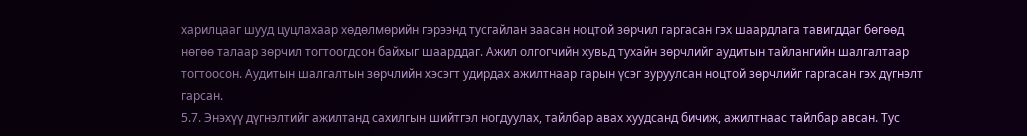харилцааг шууд цуцлахаар хөдөлмөрийн гэрээнд тусгайлан заасан ноцтой зөрчил гаргасан гэх шаардлага тавигддаг бөгөөд нөгөө талаар зөрчил тогтоогдсон байхыг шаарддаг. Ажил олгогчийн хувьд тухайн зөрчлийг аудитын тайлангийн шалгалтаар тогтоосон. Аудитын шалгалтын зөрчлийн хэсэгт удирдах ажилтнаар гарын үсэг зуруулсан ноцтой зөрчлийг гаргасан гэх дүгнэлт гарсан.
5.7. Энэхүү дүгнэлтийг ажилтанд сахилгын шийтгэл ногдуулах, тайлбар авах хуудсанд бичиж, ажилтнаас тайлбар авсан. Тус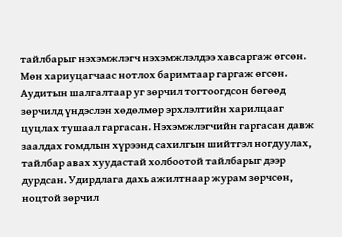тайлбарыг нэхэмжлэгч нэхэмжлэлдээ хавсаргаж өгсөн. Мөн хариуцагчаас нотлох баримтаар гаргаж өгсөн. Аудитын шалгалтаар уг зөрчил тогтоогдсон бөгөөд зөрчилд үндэслэн хөдөлмөр эрхлэлтийн харилцааг цуцлах тушаал гаргасан. Нэхэмжлэгчийн гаргасан давж заалдах гомдлын хүрээнд сахилгын шийтгэл ногдуулах, тайлбар авах хуудастай холбоотой тайлбарыг дээр дурдсан. Удирдлага дахь ажилтнаар журам зөрчсөн, ноцтой зөрчил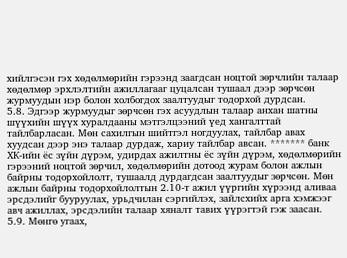хийлгэсэн гэх хөдөлмөрийн гэрээнд заагдсан ноцтой зөрчлийн талаар хөдөлмөр эрхлэлтийн ажиллагааг цуцалсан тушаал дээр зөрчсөн журмуудын нэр болон холбогдох заалтуудыг тодорхой дурдсан.
5.8. Эдгээр журмуудыг зөрчсөн гэх асуудлын талаар анхан шатны шүүхийн шүүх хуралдааны мэтгэлцээний үед хангалттай тайлбарласан. Мөн сахилгын шийтгэл ногдуулах, тайлбар авах хуудсан дээр энэ талаар дурдаж, хариу тайлбар авсан. ******* банк ХК-ийн ёс зүйн дүрэм, удирдах ажилтны ёс зүйн дүрэм, хөдөлмөрийн гэрээний ноцтой зөрчил, хөдөлмөрийн дотоод журам болон ажлын байрны тодорхойлолт, тушаалд дурдагдсан заалтуудыг зөрчсөн. Мөн ажлын байрны тодорхойлолтын 2.10-т ажил үүргийн хүрээнд аливаа эрсдэлийг бууруулах, урьдчилан сэргийлэх, зайлсхийх арга хэмжээг авч ажиллах, эрсдэлийн талаар хяналт тавих үүрэгтэй гэж заасан.
5.9. Мөнгө угаах,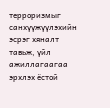терроризмыг санхүүжүүлэхийн эсрэг хяналт тавьж, үйл ажиллагаагаа эрхлэх ёстой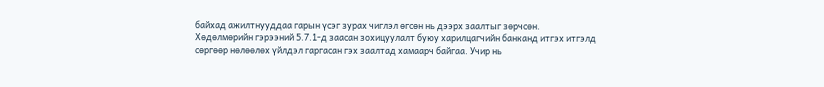байхад ажилтнууддаа гарын үсэг зурах чиглэл өгсөн нь дээрх заалтыг зөрчсөн. Хөдөлмөрийн гэрээний 5.7.1-д заасан зохицуулалт буюу харилцагчийн банканд итгэх итгэлд сөргөөр нөлөөлөх үйлдэл гаргасан гэх заалтад хамаарч байгаа. Учир нь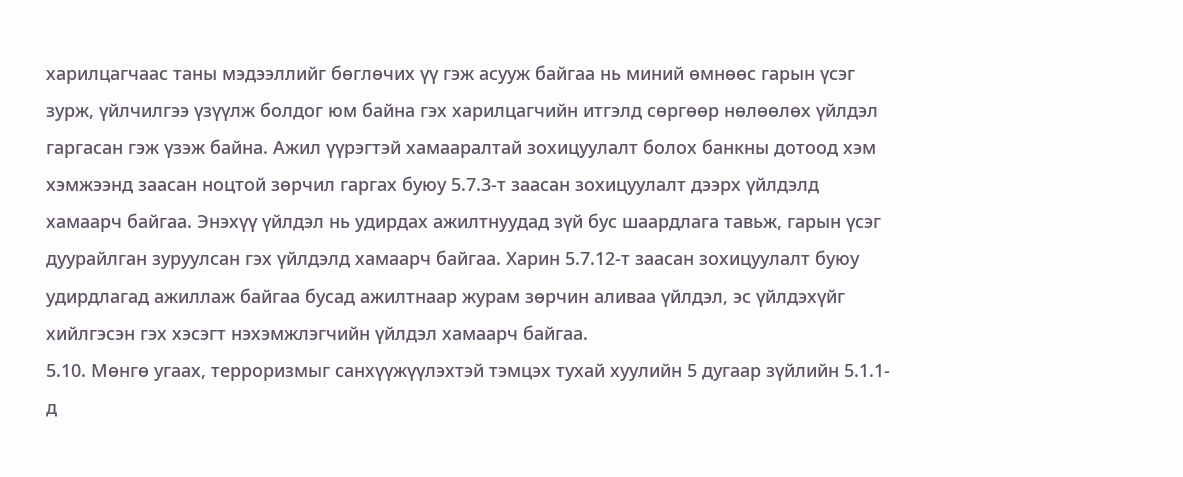харилцагчаас таны мэдээллийг бөглөчих үү гэж асууж байгаа нь миний өмнөөс гарын үсэг зурж, үйлчилгээ үзүүлж болдог юм байна гэх харилцагчийн итгэлд сөргөөр нөлөөлөх үйлдэл гаргасан гэж үзэж байна. Ажил үүрэгтэй хамааралтай зохицуулалт болох банкны дотоод хэм хэмжээнд заасан ноцтой зөрчил гаргах буюу 5.7.3-т заасан зохицуулалт дээрх үйлдэлд хамаарч байгаа. Энэхүү үйлдэл нь удирдах ажилтнуудад зүй бус шаардлага тавьж, гарын үсэг дуурайлган зуруулсан гэх үйлдэлд хамаарч байгаа. Харин 5.7.12-т заасан зохицуулалт буюу удирдлагад ажиллаж байгаа бусад ажилтнаар журам зөрчин аливаа үйлдэл, эс үйлдэхүйг хийлгэсэн гэх хэсэгт нэхэмжлэгчийн үйлдэл хамаарч байгаа.
5.10. Мөнгө угаах, терроризмыг санхүүжүүлэхтэй тэмцэх тухай хуулийн 5 дугаар зүйлийн 5.1.1-д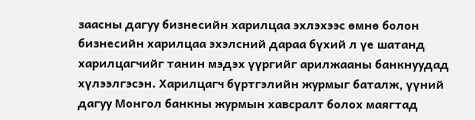заасны дагуу бизнесийн харилцаа эхлэхээс өмнө болон бизнесийн харилцаа эхэлсний дараа бүхий л үе шатанд харилцагчийг танин мэдэх үүргийг арилжааны банкнуудад хүлээлгэсэн. Харилцагч бүртгэлийн журмыг баталж, үүний дагуу Монгол банкны журмын хавсралт болох маягтад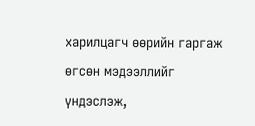харилцагч өөрийн гаргаж өгсөн мэдээллийг үндэслэж,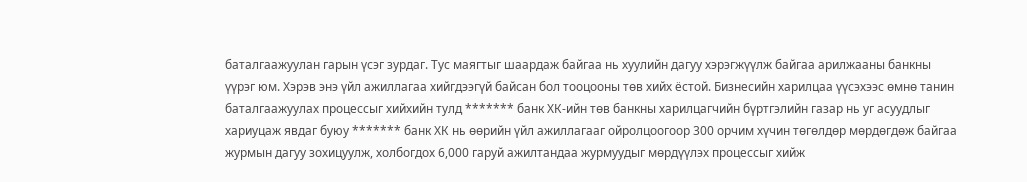баталгаажуулан гарын үсэг зурдаг. Тус маягтыг шаардаж байгаа нь хуулийн дагуу хэрэгжүүлж байгаа арилжааны банкны үүрэг юм. Хэрэв энэ үйл ажиллагаа хийгдээгүй байсан бол тооцооны төв хийх ёстой. Бизнесийн харилцаа үүсэхээс өмнө танин баталгаажуулах процессыг хийхийн тулд ******* банк ХК-ийн төв банкны харилцагчийн бүртгэлийн газар нь уг асуудлыг хариуцаж явдаг буюу ******* банк ХК нь өөрийн үйл ажиллагааг ойролцоогоор 300 орчим хүчин төгөлдөр мөрдөгдөж байгаа журмын дагуу зохицуулж, холбогдох 6,000 гаруй ажилтандаа журмуудыг мөрдүүлэх процессыг хийж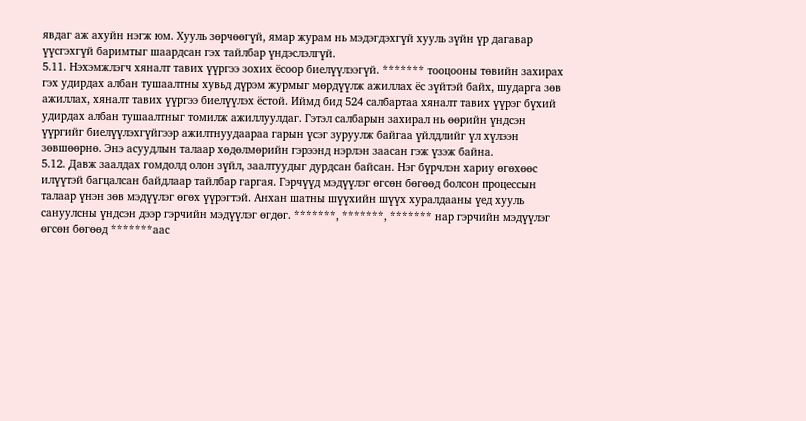явдаг аж ахуйн нэгж юм. Хууль зөрчөөгүй, ямар журам нь мэдэгдэхгүй хууль зүйн үр дагавар үүсгэхгүй баримтыг шаардсан гэх тайлбар үндэслэлгүй.
5.11. Нэхэмжлэгч хяналт тавих үүргээ зохих ёсоор биелүүлээгүй. ******* тооцооны төвийн захирах гэх удирдах албан тушаалтны хувьд дүрэм журмыг мөрдүүлж ажиллах ёс зүйтэй байх, шударга зөв ажиллах, хяналт тавих үүргээ биелүүлэх ёстой. Иймд бид 524 салбартаа хяналт тавих үүрэг бүхий удирдах албан тушаалтныг томилж ажиллуулдаг. Гэтэл салбарын захирал нь өөрийн үндсэн үүргийг биелүүлэхгүйгээр ажилтнуудаараа гарын үсэг зуруулж байгаа үйлдлийг үл хүлээн зөвшөөрнө. Энэ асуудлын талаар хөдөлмөрийн гэрээнд нэрлэн заасан гэж үзэж байна.
5.12. Давж заалдах гомдолд олон зүйл, заалтуудыг дурдсан байсан. Нэг бүрчлэн хариу өгөхөөс илүүтэй багцалсан байдлаар тайлбар гаргая. Гэрчүүд мэдүүлэг өгсөн бөгөөд болсон процессын талаар үнэн зөв мэдүүлэг өгөх үүрэгтэй. Анхан шатны шүүхийн шүүх хуралдааны үед хууль сануулсны үндсэн дээр гэрчийн мэдүүлэг өгдөг. *******, *******, ******* нар гэрчийн мэдүүлэг өгсөн бөгөөд *******аас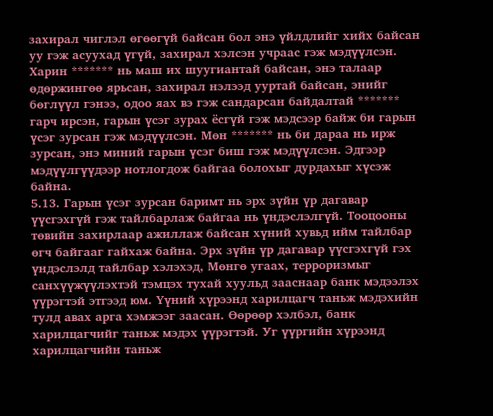захирал чиглэл өгөөгүй байсан бол энэ үйлдлийг хийх байсан уу гэж асуухад үгүй, захирал хэлсэн учраас гэж мэдүүлсэн. Харин ******* нь маш их шуугиантай байсан, энэ талаар өдөржингөө ярьсан, захирал нэлээд ууртай байсан, энийг бөглүүл гэнээ, одоо яах вэ гэж сандарсан байдалтай ******* гарч ирсэн, гарын үсэг зурах ёсгүй гэж мэдсээр байж би гарын үсэг зурсан гэж мэдүүлсэн. Мөн ******* нь би дараа нь ирж зурсан, энэ миний гарын үсэг биш гэж мэдүүлсэн. Эдгээр мэдүүлгүүдээр нотлогдож байгаа болохыг дурдахыг хүсэж байна.
5.13. Гарын үсэг зурсан баримт нь эрх зүйн үр дагавар үүсгэхгүй гэж тайлбарлаж байгаа нь үндэслэлгүй. Тооцооны төвийн захирлаар ажиллаж байсан хүний хувьд ийм тайлбар өгч байгааг гайхаж байна. Эрх зүйн үр дагавар үүсгэхгүй гэх үндэслэлд тайлбар хэлэхэд, Мөнгө угаах, терроризмыг санхүүжүүлэхтэй тэмцэх тухай хуульд зааснаар банк мэдээлэх үүрэгтэй этгээд юм. Үүний хүрээнд харилцагч таньж мэдэхийн тулд авах арга хэмжээг заасан. Өөрөөр хэлбэл, банк харилцагчийг таньж мэдэх үүрэгтэй. Уг үүргийн хүрээнд харилцагчийн таньж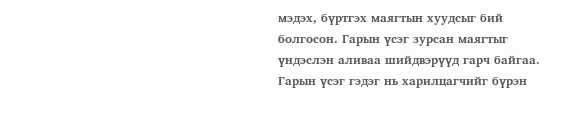мэдэх, бүртгэх маягтын хуудсыг бий болгосон. Гарын үсэг зурсан маягтыг үндэслэн аливаа шийдвэрүүд гарч байгаа. Гарын үсэг гэдэг нь харилцагчийг бүрэн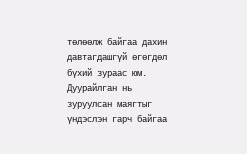төлөөлж байгаа дахин давтагдашгүй өгөгдөл бүхий зураас юм. Дуурайлган нь зуруулсан маягтыг үндэслэн гарч байгаа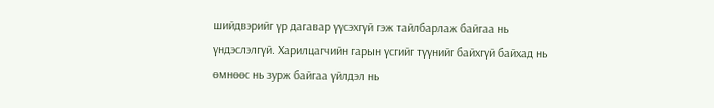шийдвэрийг үр дагавар үүсэхгүй гэж тайлбарлаж байгаа нь үндэслэлгүй. Харилцагчийн гарын үсгийг түүнийг байхгүй байхад нь өмнөөс нь зурж байгаа үйлдэл нь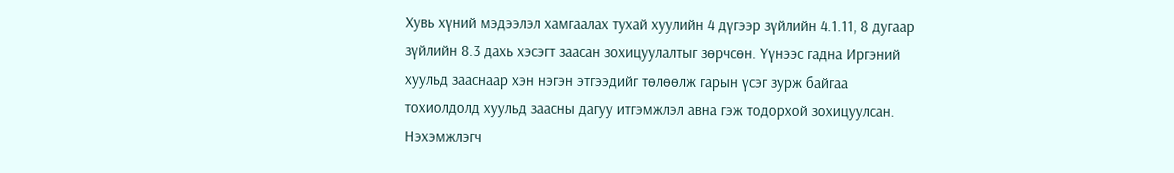Хувь хүний мэдээлэл хамгаалах тухай хуулийн 4 дүгээр зүйлийн 4.1.11, 8 дугаар зүйлийн 8.3 дахь хэсэгт заасан зохицуулалтыг зөрчсөн. Үүнээс гадна Иргэний хуульд зааснаар хэн нэгэн этгээдийг төлөөлж гарын үсэг зурж байгаа тохиолдолд хуульд заасны дагуу итгэмжлэл авна гэж тодорхой зохицуулсан. Нэхэмжлэгч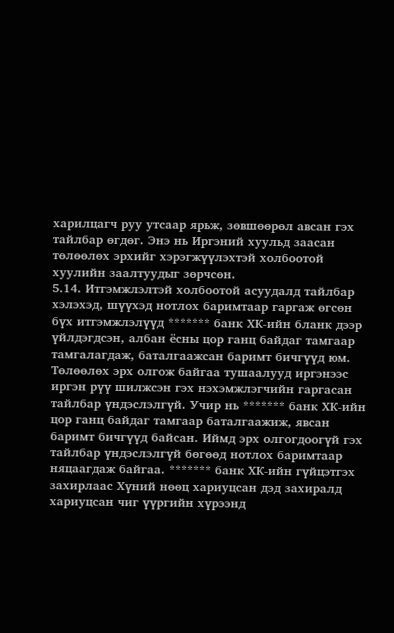харилцагч руу утсаар ярьж, зөвшөөрөл авсан гэх тайлбар өгдөг. Энэ нь Иргэний хуульд заасан төлөөлөх эрхийг хэрэгжүүлэхтэй холбоотой хуулийн заалтуудыг зөрчсөн.
5.14. Итгэмжлэлтэй холбоотой асуудалд тайлбар хэлэхэд, шүүхэд нотлох баримтаар гаргаж өгсөн бүх итгэмжлэлүүд ******* банк ХК-ийн бланк дээр үйлдэгдсэн, албан ёсны цор ганц байдаг тамгаар тамгалагдаж, баталгаажсан баримт бичгүүд юм. Төлөөлөх эрх олгож байгаа тушаалууд иргэнээс иргэн рүү шилжсэн гэх нэхэмжлэгчийн гаргасан тайлбар үндэслэлгүй. Учир нь ******* банк ХК-ийн цор ганц байдаг тамгаар баталгаажиж, явсан баримт бичгүүд байсан. Иймд эрх олгогдоогүй гэх тайлбар үндэслэлгүй бөгөөд нотлох баримтаар няцаагдаж байгаа. ******* банк ХК-ийн гүйцэтгэх захирлаас Хүний нөөц хариуцсан дэд захиралд хариуцсан чиг үүргийн хүрээнд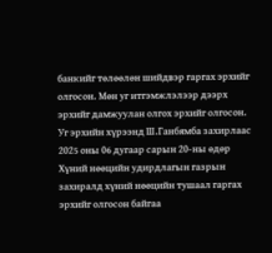банкийг төлөөлөн шийдвэр гаргах эрхийг олгосон. Мөн уг итгэмжлэлээр дээрх эрхийг дамжуулан олгох эрхийг олгосон. Уг эрхийн хүрээнд Ш.Ганбямба захирлаас 2025 оны 06 дугаар сарын 20-ны өдөр Хүний нөөцийн удирдлагын газрын захиралд хүний нөөцийн тушаал гаргах эрхийг олгосон байгаа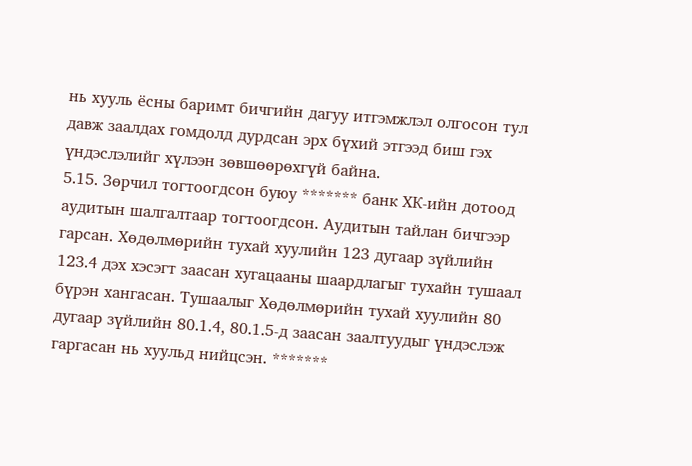нь хууль ёсны баримт бичгийн дагуу итгэмжлэл олгосон тул давж заалдах гомдолд дурдсан эрх бүхий этгээд биш гэх үндэслэлийг хүлээн зөвшөөрөхгүй байна.
5.15. Зөрчил тогтоогдсон буюу ******* банк ХК-ийн дотоод аудитын шалгалтаар тогтоогдсон. Аудитын тайлан бичгээр гарсан. Хөдөлмөрийн тухай хуулийн 123 дугаар зүйлийн 123.4 дэх хэсэгт заасан хугацааны шаардлагыг тухайн тушаал бүрэн хангасан. Тушаалыг Хөдөлмөрийн тухай хуулийн 80 дугаар зүйлийн 80.1.4, 80.1.5-д заасан заалтуудыг үндэслэж гаргасан нь хуульд нийцсэн. *******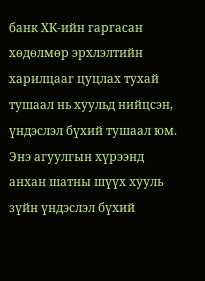банк ХК-ийн гаргасан хөдөлмөр эрхлэлтийн харилцааг цуцлах тухай тушаал нь хуульд нийцсэн, үндэслэл бүхий тушаал юм. Энэ агуулгын хүрээнд анхан шатны шүүх хууль зүйн үндэслэл бүхий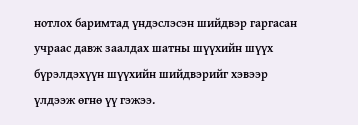нотлох баримтад үндэслэсэн шийдвэр гаргасан учраас давж заалдах шатны шүүхийн шүүх бүрэлдэхүүн шүүхийн шийдвэрийг хэвээр үлдээж өгнө үү гэжээ.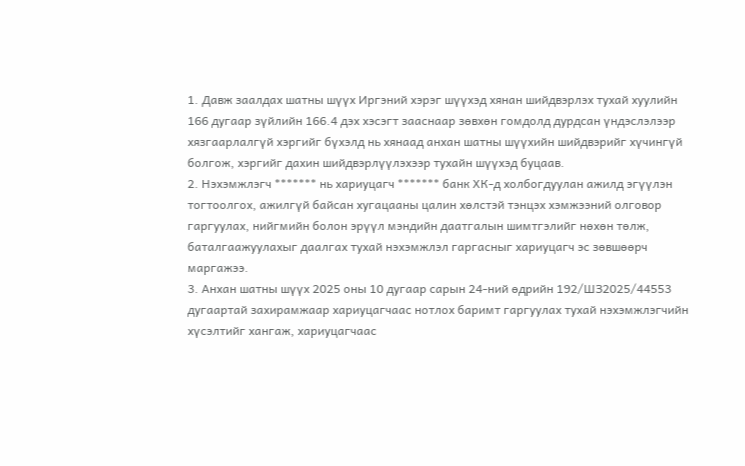1. Давж заалдах шатны шүүх Иргэний хэрэг шүүхэд хянан шийдвэрлэх тухай хуулийн 166 дугаар зүйлийн 166.4 дэх хэсэгт зааснаар зөвхөн гомдолд дурдсан үндэслэлээр хязгаарлалгүй хэргийг бүхэлд нь хянаад анхан шатны шүүхийн шийдвэрийг хүчингүй болгож, хэргийг дахин шийдвэрлүүлэхээр тухайн шүүхэд буцаав.
2. Нэхэмжлэгч ******* нь хариуцагч ******* банк ХК-д холбогдуулан ажилд эгүүлэн тогтоолгох, ажилгүй байсан хугацааны цалин хөлстэй тэнцэх хэмжээний олговор гаргуулах, нийгмийн болон эрүүл мэндийн даатгалын шимтгэлийг нөхөн төлж, баталгаажуулахыг даалгах тухай нэхэмжлэл гаргасныг хариуцагч эс зөвшөөрч маргажээ.
3. Анхан шатны шүүх 2025 оны 10 дугаар сарын 24-ний өдрийн 192/ШЗ2025/44553 дугаартай захирамжаар хариуцагчаас нотлох баримт гаргуулах тухай нэхэмжлэгчийн хүсэлтийг хангаж, хариуцагчаас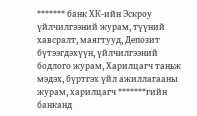******* банк ХК-ийн Эскроу үйлчилгээний журам, түүний хавсралт, маягтууд, Депозит бүтээгдэхүүн, үйлчилгээний бодлого журам, Харилцагч таньж мэдэх, бүртгэх үйл ажиллагааны журам, харилцагч *******гийн банканд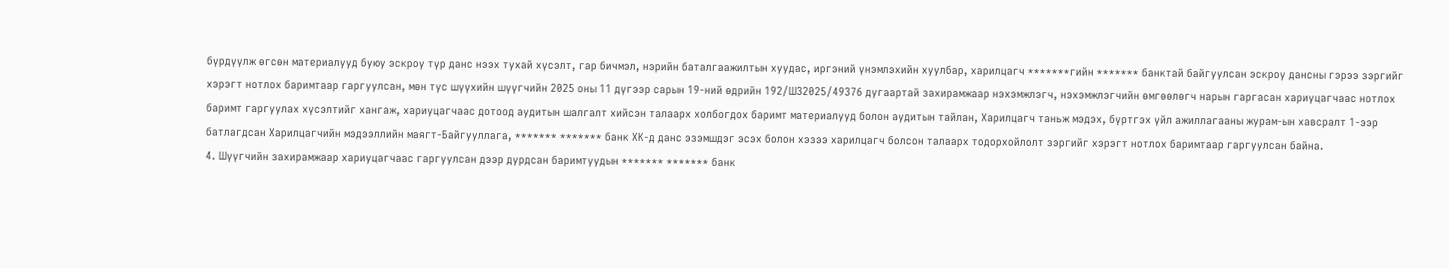бүрдүүлж өгсөн материалууд буюу эскроу түр данс нээх тухай хүсэлт, гар бичмэл, нэрийн баталгаажилтын хуудас, иргэний үнэмлэхийн хуулбар, харилцагч *******гийн ******* банктай байгуулсан эскроу дансны гэрээ зэргийг хэрэгт нотлох баримтаар гаргуулсан, мөн тус шүүхийн шүүгчийн 2025 оны 11 дүгээр сарын 19-ний өдрийн 192/ШЗ2025/49376 дугаартай захирамжаар нэхэмжлэгч, нэхэмжлэгчийн өмгөөлөгч нарын гаргасан хариуцагчаас нотлох баримт гаргуулах хүсэлтийг хангаж, хариуцагчаас дотоод аудитын шалгалт хийсэн талаарх холбогдох баримт материалууд болон аудитын тайлан, Харилцагч таньж мэдэх, бүртгэх үйл ажиллагааны журам-ын хавсралт 1-ээр батлагдсан Харилцагчийн мэдээллийн маягт-Байгууллага, ******* ******* банк ХК-д данс эзэмшдэг эсэх болон хэзээ харилцагч болсон талаарх тодорхойлолт зэргийг хэрэгт нотлох баримтаар гаргуулсан байна.
4. Шүүгчийн захирамжаар хариуцагчаас гаргуулсан дээр дурдсан баримтуудын ******* ******* банк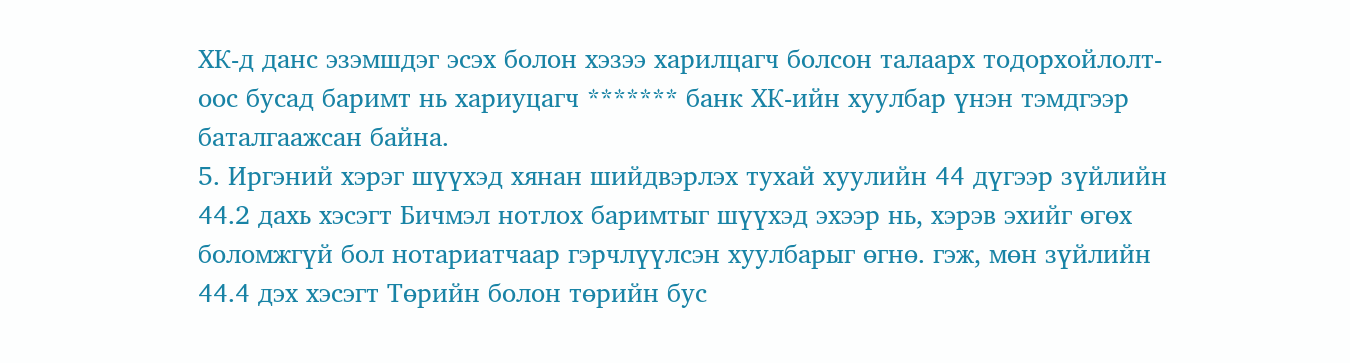ХК-д данс эзэмшдэг эсэх болон хэзээ харилцагч болсон талаарх тодорхойлолт-оос бусад баримт нь хариуцагч ******* банк ХК-ийн хуулбар үнэн тэмдгээр баталгаажсан байна.
5. Иргэний хэрэг шүүхэд хянан шийдвэрлэх тухай хуулийн 44 дүгээр зүйлийн 44.2 дахь хэсэгт Бичмэл нотлох баримтыг шүүхэд эхээр нь, хэрэв эхийг өгөх боломжгүй бол нотариатчаар гэрчлүүлсэн хуулбарыг өгнө. гэж, мөн зүйлийн 44.4 дэх хэсэгт Төрийн болон төрийн бус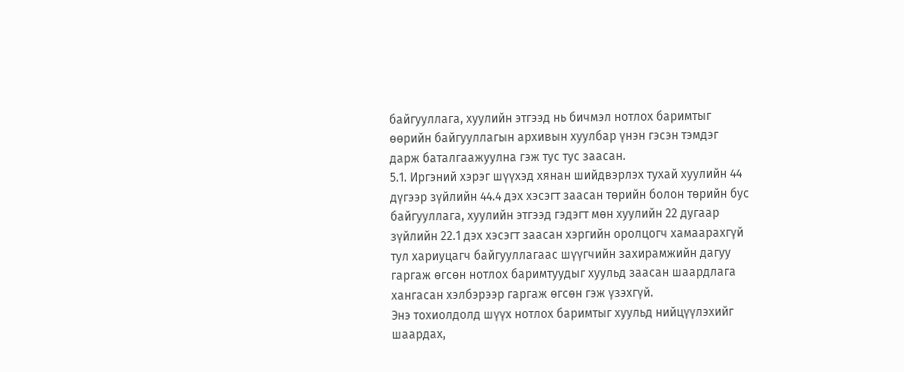байгууллага, хуулийн этгээд нь бичмэл нотлох баримтыг өөрийн байгууллагын архивын хуулбар үнэн гэсэн тэмдэг дарж баталгаажуулна гэж тус тус заасан.
5.1. Иргэний хэрэг шүүхэд хянан шийдвэрлэх тухай хуулийн 44 дүгээр зүйлийн 44.4 дэх хэсэгт заасан төрийн болон төрийн бус байгууллага, хуулийн этгээд гэдэгт мөн хуулийн 22 дугаар зүйлийн 22.1 дэх хэсэгт заасан хэргийн оролцогч хамаарахгүй тул хариуцагч байгууллагаас шүүгчийн захирамжийн дагуу гаргаж өгсөн нотлох баримтуудыг хуульд заасан шаардлага хангасан хэлбэрээр гаргаж өгсөн гэж үзэхгүй.
Энэ тохиолдолд шүүх нотлох баримтыг хуульд нийцүүлэхийг шаардах,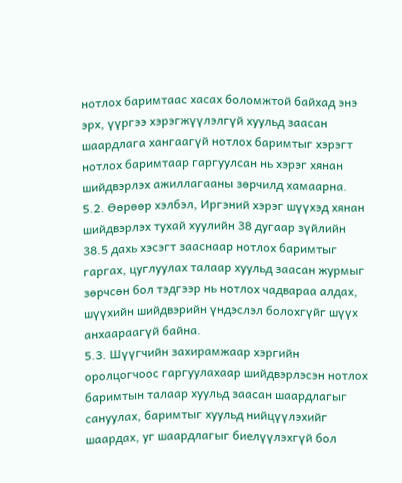нотлох баримтаас хасах боломжтой байхад энэ эрх, үүргээ хэрэгжүүлэлгүй хуульд заасан шаардлага хангаагүй нотлох баримтыг хэрэгт нотлох баримтаар гаргуулсан нь хэрэг хянан шийдвэрлэх ажиллагааны зөрчилд хамаарна.
5.2. Өөрөөр хэлбэл, Иргэний хэрэг шүүхэд хянан шийдвэрлэх тухай хуулийн 38 дугаар зүйлийн 38.5 дахь хэсэгт зааснаар нотлох баримтыг гаргах, цуглуулах талаар хуульд заасан журмыг зөрчсөн бол тэдгээр нь нотлох чадвараа алдах, шүүхийн шийдвэрийн үндэслэл болохгүйг шүүх анхаараагүй байна.
5.3. Шүүгчийн захирамжаар хэргийн оролцогчоос гаргуулахаар шийдвэрлэсэн нотлох баримтын талаар хуульд заасан шаардлагыг сануулах, баримтыг хуульд нийцүүлэхийг шаардах, уг шаардлагыг биелүүлэхгүй бол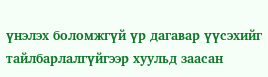үнэлэх боломжгүй үр дагавар үүсэхийг тайлбарлалгүйгээр хуульд заасан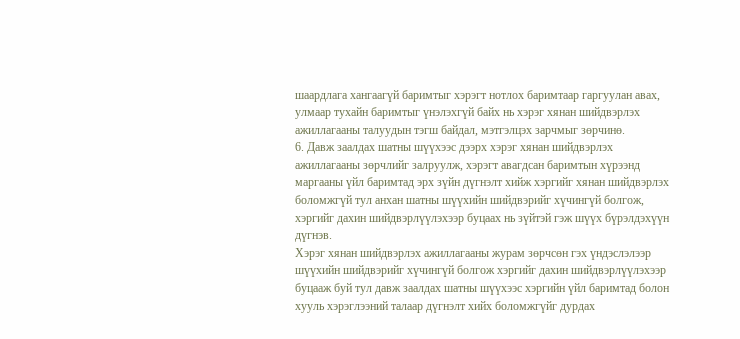шаардлага хангаагүй баримтыг хэрэгт нотлох баримтаар гаргуулан авах, улмаар тухайн баримтыг үнэлэхгүй байх нь хэрэг хянан шийдвэрлэх ажиллагааны талуудын тэгш байдал, мэтгэлцэх зарчмыг зөрчинө.
6. Давж заалдах шатны шүүхээс дээрх хэрэг хянан шийдвэрлэх ажиллагааны зөрчлийг залруулж, хэрэгт авагдсан баримтын хүрээнд маргааны үйл баримтад эрх зүйн дүгнэлт хийж хэргийг хянан шийдвэрлэх боломжгүй тул анхан шатны шүүхийн шийдвэрийг хүчингүй болгож, хэргийг дахин шийдвэрлүүлэхээр буцаах нь зүйтэй гэж шүүх бүрэлдэхүүн дүгнэв.
Хэрэг хянан шийдвэрлэх ажиллагааны журам зөрчсөн гэх үндэслэлээр шүүхийн шийдвэрийг хүчингүй болгож хэргийг дахин шийдвэрлүүлэхээр буцааж буй тул давж заалдах шатны шүүхээс хэргийн үйл баримтад болон хууль хэрэглээний талаар дүгнэлт хийх боломжгүйг дурдах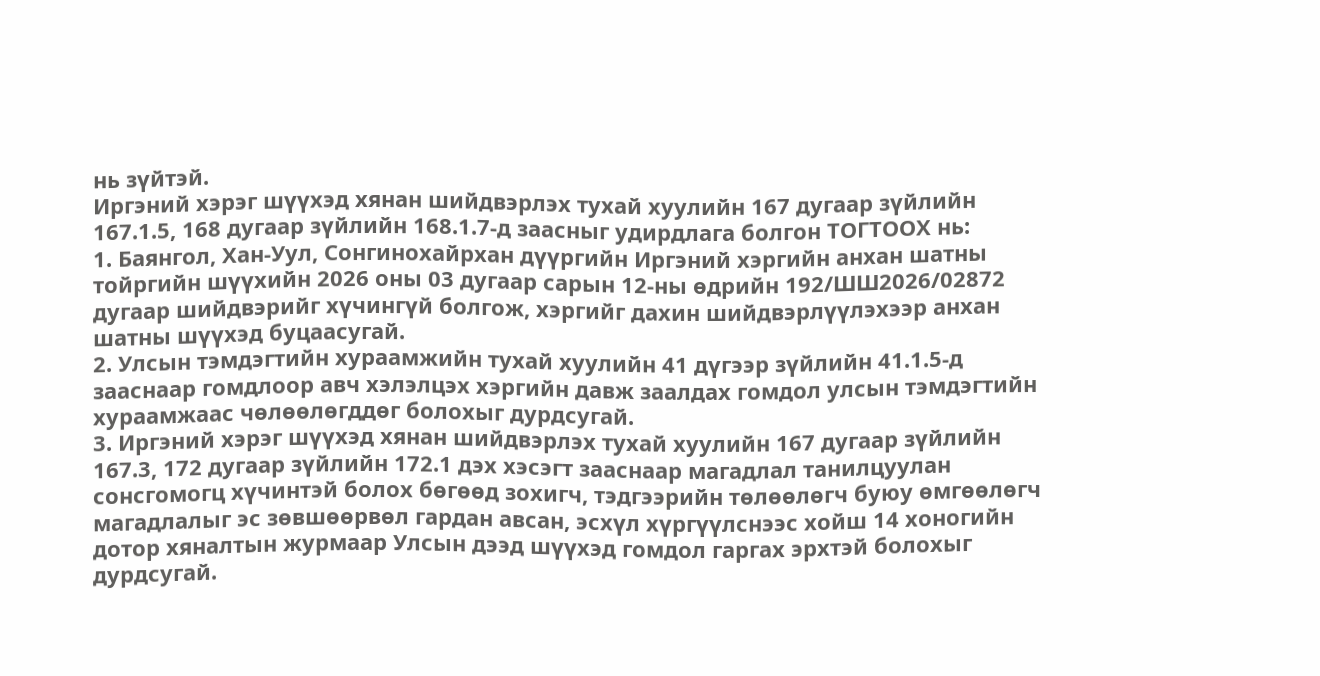нь зүйтэй.
Иргэний хэрэг шүүхэд хянан шийдвэрлэх тухай хуулийн 167 дугаар зүйлийн 167.1.5, 168 дугаар зүйлийн 168.1.7-д заасныг удирдлага болгон ТОГТООХ нь:
1. Баянгол, Хан-Уул, Сонгинохайрхан дүүргийн Иргэний хэргийн анхан шатны тойргийн шүүхийн 2026 оны 03 дугаар сарын 12-ны өдрийн 192/ШШ2026/02872 дугаар шийдвэрийг хүчингүй болгож, хэргийг дахин шийдвэрлүүлэхээр анхан шатны шүүхэд буцаасугай.
2. Улсын тэмдэгтийн хураамжийн тухай хуулийн 41 дүгээр зүйлийн 41.1.5-д зааснаар гомдлоор авч хэлэлцэх хэргийн давж заалдах гомдол улсын тэмдэгтийн хураамжаас чөлөөлөгддөг болохыг дурдсугай.
3. Иргэний хэрэг шүүхэд хянан шийдвэрлэх тухай хуулийн 167 дугаар зүйлийн 167.3, 172 дугаар зүйлийн 172.1 дэх хэсэгт зааснаар магадлал танилцуулан сонсгомогц хүчинтэй болох бөгөөд зохигч, тэдгээрийн төлөөлөгч буюу өмгөөлөгч магадлалыг эс зөвшөөрвөл гардан авсан, эсхүл хүргүүлснээс хойш 14 хоногийн дотор хяналтын журмаар Улсын дээд шүүхэд гомдол гаргах эрхтэй болохыг дурдсугай.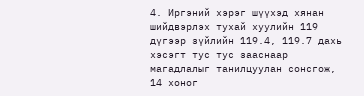4. Иргэний хэрэг шүүхэд хянан шийдвэрлэх тухай хуулийн 119 дүгээр зүйлийн 119.4, 119.7 дахь хэсэгт тус тус зааснаар магадлалыг танилцуулан сонсгож, 14 хоног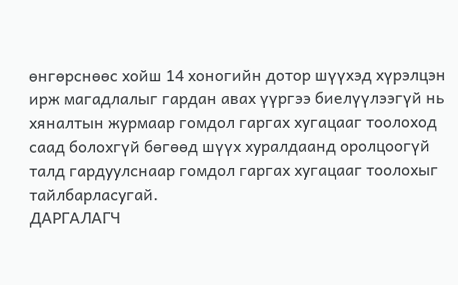өнгөрснөөс хойш 14 хоногийн дотор шүүхэд хүрэлцэн ирж магадлалыг гардан авах үүргээ биелүүлээгүй нь хяналтын журмаар гомдол гаргах хугацааг тоолоход саад болохгүй бөгөөд шүүх хуралдаанд оролцоогүй талд гардуулснаар гомдол гаргах хугацааг тоолохыг тайлбарласугай.
ДАРГАЛАГЧ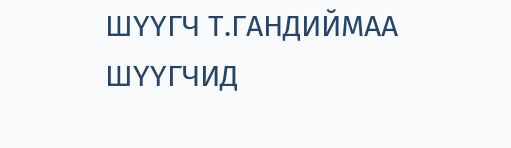ШҮҮГЧ Т.ГАНДИЙМАА
ШҮҮГЧИД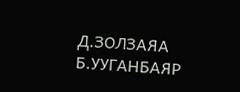Д.ЗОЛЗАЯА
Б.УУГАНБАЯР